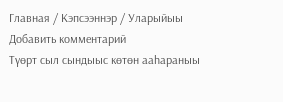Главная / Кэпсээннэр / Уларыйыы
Добавить комментарий
Түөрт сыл сындыыс көтөн ааһараныы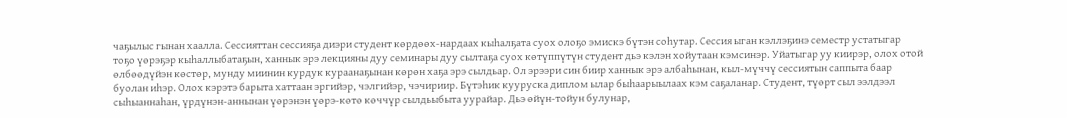чаҕылыс гынан хаалла. Сессияттан сессияҕа диэри студент көрдөөх-нардаах кыһалҕата суох олоҕо эмискэ бүтэн соһутар. Сессия ыган кэллэҕинэ семестр устатыгар тоҕо үөрэҕэр кыһаллыбатаҕын, ханнык эрэ лекцияны дуу семинары дуу сылтаҕа суох көтүппүтүн студент дьэ кэлэн хойутаан кэмсинэр. Уйатыгар уу киирэр, олох отой өлбөөдүйэн көстөр, мунду миинин курдук кураанаҕынан көрөн хаҕа эрэ сылдьар. Ол эрээри син биир ханнык эрэ албаһынан, кыл-мүччү сессиятын саппыта баар буолан иһэр. Олох кэрэтэ барыта хаттаан эргийэр, чэлгийэр, чэчириир. Бүтэһик кууруска диплом ылар быһаарыылаах кэм саҕаланар. Студент, түөрт сыл ээлдээл сыһыаннаһан, үрдүнэн-аннынан үөрэнэн үөрэ-көтө көччүр сылдьыбыта уурайар. Дьэ өйүн-тойун булунар,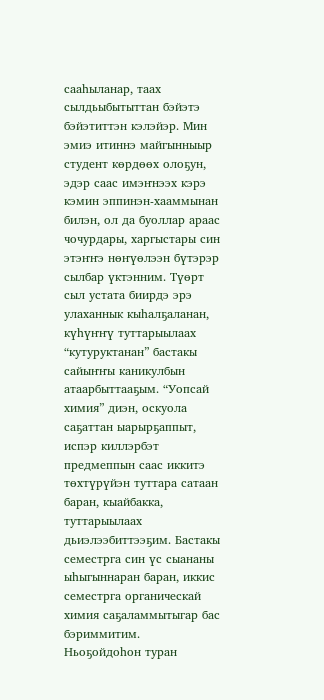сааһыланар, таах сылдьыбытыттан бэйэтэ бэйэтиттэн кэлэйэр. Мин эмиэ итиннэ майгынныыр студент көрдөөх олоҕун, эдэр саас имэҥнээх кэрэ кэмин эппинэн-хааммынан билэн, ол да буоллар араас чочурдары, харгыстары син этэҥҥэ нөҥүөлээн бүтэрэр сылбар үктэнним. Түөрт сыл устата биирдэ эрэ улаханнык кыһалҕаланан, күһүҥҥү туттарыылаах “кутуруктанан” бастакы сайыҥҥы каникулбын атаарбыттааҕым. “Уопсай химия” диэн, оскуола саҕаттан ыарырҕаппыт, испэр киллэрбэт предмеппын саас иккитэ төхтүрүйэн туттара сатаан баран, кыайбакка, туттарыылаах дьиэлээбиттээҕим. Бастакы семестрга син үс сыананы ыһыгыннаран баран, иккис семестрга органическай химия саҕаламмытыгар бас бэриммитим. Ньоҕойдоһон туран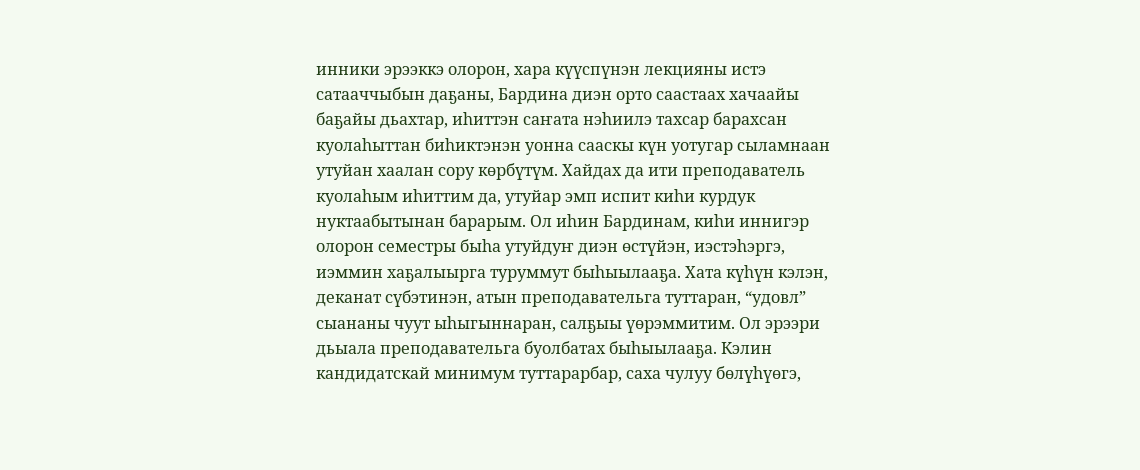инники эрээккэ олорон, хара күүспүнэн лекцияны истэ сатааччыбын даҕаны, Бардина диэн орто саастаах хачаайы баҕайы дьахтар, иһиттэн саҥата нэһиилэ тахсар барахсан куолаһыттан биһиктэнэн уонна сааскы күн уотугар сыламнаан утуйан хаалан сору көрбүтүм. Хайдах да ити преподаватель куолаһым иһиттим да, утуйар эмп испит киһи курдук нуктаабытынан барарым. Ол иһин Бардинам, киһи иннигэр олорон семестры быһа утуйдуҥ диэн өстүйэн, иэстэһэргэ, иэммин хаҕалыырга туруммут быһыылааҕа. Хата күһүн кэлэн, деканат сүбэтинэн, атын преподавательга туттаран, “удовл” сыананы чуут ыһыгыннаран, салҕыы үөрэммитим. Ол эрээри дьыала преподавательга буолбатах быһыылааҕа. Кэлин кандидатскай минимум туттарарбар, саха чулуу бөлүһүөгэ,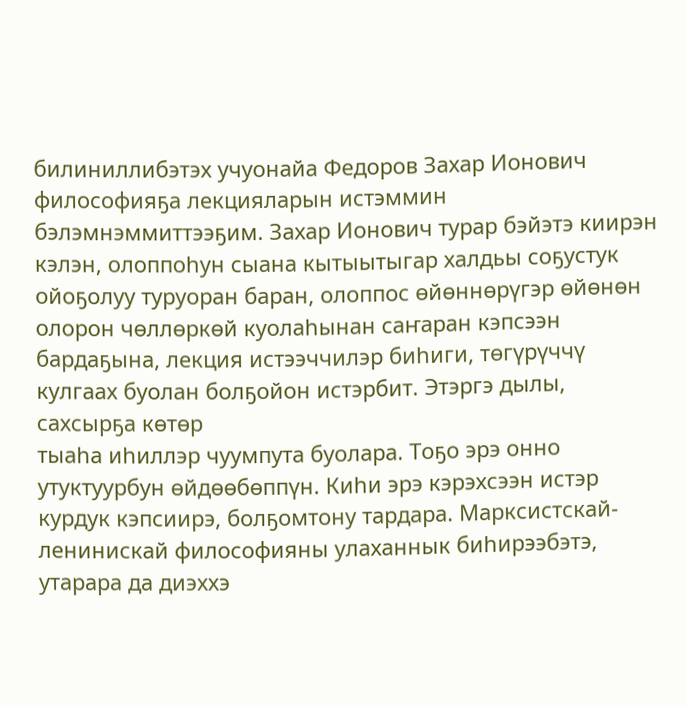билиниллибэтэх учуонайа Федоров Захар Ионович философияҕа лекцияларын истэммин бэлэмнэммиттээҕим. Захар Ионович турар бэйэтэ киирэн кэлэн, олоппоһун сыана кытыытыгар халдьы соҕустук ойоҕолуу туруоран баран, олоппос өйөннөрүгэр өйөнөн олорон чөллөркөй куолаһынан саҥаран кэпсээн бардаҕына, лекция истээччилэр биһиги, төгүрүччү кулгаах буолан болҕойон истэрбит. Этэргэ дылы, сахсырҕа көтөр
тыаһа иһиллэр чуумпута буолара. Тоҕо эрэ онно утуктуурбун өйдөөбөппүн. Киһи эрэ кэрэхсээн истэр курдук кэпсиирэ, болҕомтону тардара. Марксистскай-ленинискай философияны улаханнык биһирээбэтэ, утарара да диэххэ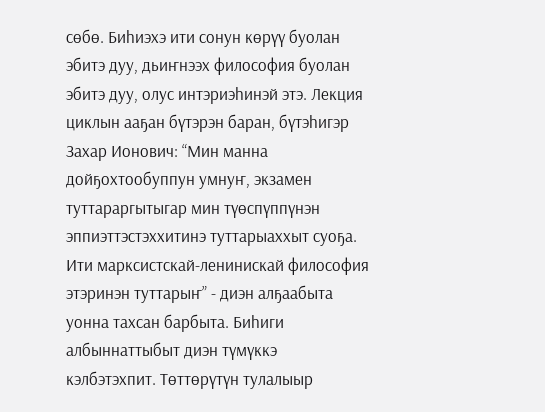сөбө. Биһиэхэ ити сонун көрүү буолан эбитэ дуу, дьиҥнээх философия буолан эбитэ дуу, олус интэриэһинэй этэ. Лекция циклын ааҕан бүтэрэн баран, бүтэһигэр Захар Ионович: “Мин манна дойҕохтообуппун умнуҥ, экзамен туттараргытыгар мин түөспүппүнэн эппиэттэстэххитинэ туттарыаххыт суоҕа. Ити марксистскай-ленинискай философия этэринэн туттарыҥ” - диэн алҕаабыта уонна тахсан барбыта. Биһиги албыннаттыбыт диэн түмүккэ кэлбэтэхпит. Төттөрүтүн тулалыыр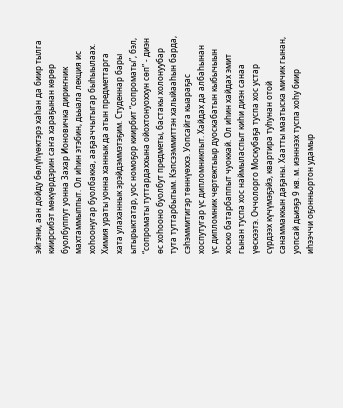эйгэни, аан дойду бөлүһүөктэрэ хаһан да биир тылга киирсибэт мөкүөрдэрин саҥа хараҕынан көрөр буолбуппут уонна Захар Ионовичка дириҥник махтаммыппыт. Ол иһин этэбин, дьыала лекция ис хоһоонугар буолбакка, ааҕааччытыгар быһыылаах. Химия ураты уонна ханнык да атын предметтарга хата улаханнык эрэйдэммэтэҕим. Студеннар бары ытырыктатар, уос номоҕор киирбит “сопроматы”, бэл, “сопроматы туттардаххына ойохтонуоххун сөп” - диэн өс хоһооно буолбут предметы, бастакы холонуубар тута туттарбытым. Кэпсээммиттэн халыйааһын барда, сэһэммитигэр төннүөххэ. Уопсайга кыараҕас хоспутугар үс дипломникпыт. Хайдах да албаһынан үс дипломник чертежтыыр дуоскабатын кыбычыын хоско батарбаппыт чуоккай. Ол иһин хайдах эмит гынан туспа хос наймыласпыт киһи диэн санаа үөскээтэ. Оччолорго Москубаҕа туспа хос устар сүрдээх күчүмэҕэйэ, квартира туһунан отой санаммаккын даҕаны. Хаатты маатыска мичик гынан, уопсай дьиэҕэ 9 кв. м. иэннээх туспа хоһу биир иһээччи оҕонньортон удамыр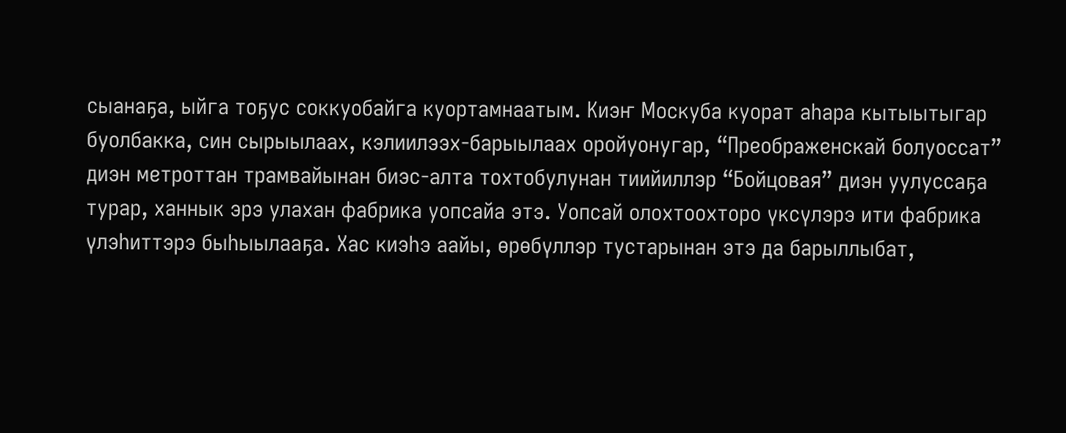сыанаҕа, ыйга тоҕус соккуобайга куортамнаатым. Киэҥ Москуба куорат аһара кытыытыгар буолбакка, син сырыылаах, кэлиилээх-барыылаах оройуонугар, “Преображенскай болуоссат” диэн метроттан трамвайынан биэс-алта тохтобулунан тиийиллэр “Бойцовая” диэн уулуссаҕа турар, ханнык эрэ улахан фабрика уопсайа этэ. Уопсай олохтоохторо үксүлэрэ ити фабрика үлэһиттэрэ быһыылааҕа. Хас киэһэ аайы, өрөбүллэр тустарынан этэ да барыллыбат,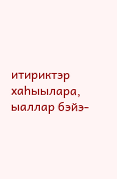итириктэр хаһыылара, ыаллар бэйэ-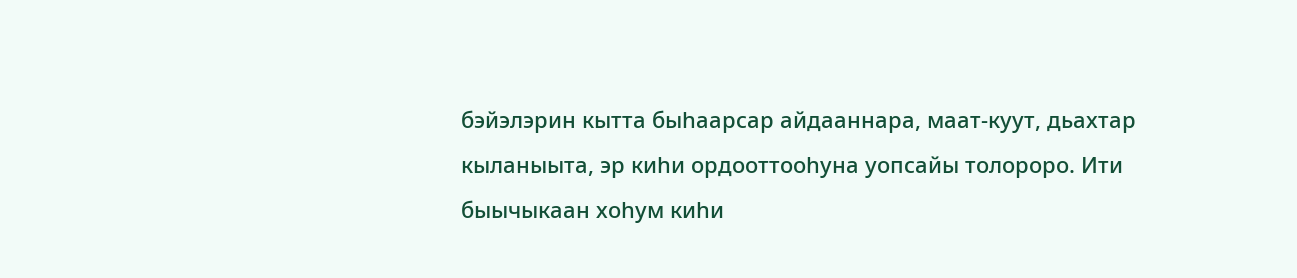бэйэлэрин кытта быһаарсар айдааннара, маат-куут, дьахтар кыланыыта, эр киһи ордооттооһуна уопсайы толороро. Ити быычыкаан хоһум киһи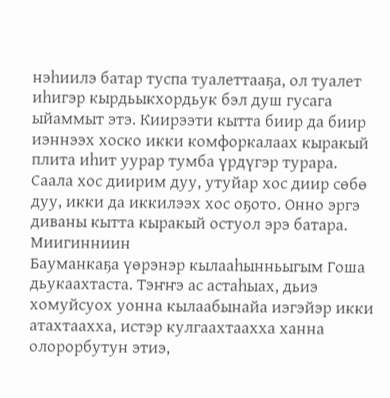нэһиилэ батар туспа туалеттааҕа, ол туалет иһигэр кырдьыкхордьук бэл душ гусага ыйаммыт этэ. Киирээти кытта биир да биир иэннээх хоско икки комфоркалаах кыракый плита иһит уурар тумба үрдүгэр турара. Саала хос диирим дуу, утуйар хос диир сөбө дуу, икки да иккилээх хос оҕото. Онно эргэ диваны кытта кыракый остуол эрэ батара. Миигинниин
Бауманкаҕа үөрэнэр кылааһынньыгым Гоша дьукаахтаста. Тэҥҥэ ас астаһыах, дьиэ хомуйсуох уонна кылаабынайа иэгэйэр икки атахтаахха, истэр кулгаахтаахха ханна олорорбутун этиэ,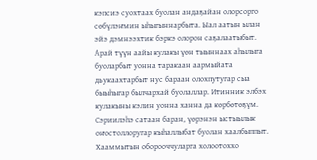кэпсиэ суохтаах буолан андаҕайан олорсорго сөбүлэҥмин ыһыгыннарбыта. Ыал аатын ылан эйэ дэмнээхтик бэркэ олорон саҕалаатыбыт. Арай түүн аайы кулакы үөн тыыннаах аһылыга буоларбыт уонна таракаан аармыйата дьукаахтарбыт нус бараан олохпутугар сыа быыһыгар былчархай буолаллар. Итинник элбэх кулакыны кэлин уонна ханна да көрбөтөҕүм. Сэриилэһэ сатаан баран, үөрэнэн ыстыылык оҥостоллоругар кыһаллыбат буолан хаалбыппыт. Хааммытын оборооччуларга холоотоххо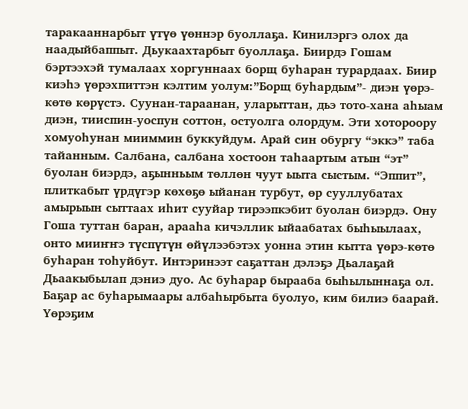таракааннарбыт үтүө үөннэр буоллаҕа. Кинилэргэ олох да наадыйбаппыт. Дьукаахтарбыт буоллаҕа. Биирдэ Гошам бэртээхэй тумалаах хоргуннаах борщ буһаран турардаах. Биир киэһэ үөрэхпиттэн кэлтим уолум:”Борщ буһардым”- диэн үөрэ-көтө көрүстэ. Суунан-тараанан, уларыттан, дьэ тото-хана аһыам диэн, тииспин-уоспун соттон, остуолга олордум. Эти хотороору хомуоһунан мииммин буккуйдум. Арай син обургу “эккэ” таба тайанным. Салбана, салбана хостоон таһаартым атын “эт” буолан биэрдэ, аҕынньым төллөн чуут ыыта сыстым. “Эппит”, плиткабыт үрдүгэр көхөҕө ыйанан турбут, өр сууллубатах амырыын сыттаах иһит сууйар тирээпкэбит буолан биэрдэ. Ону Гоша туттан баран, арааһа кичэллик ыйаабатах быһыылаах, онто мииҥҥэ түспүтүн өйүлээбэтэх уонна этин кытта үөрэ-көтө буһаран тоһуйбут. Интэринээт саҕаттан дэлэҕэ Дьалаҕай Дьаакыбылап дэниэ дуо. Ас буһарар бырааба быһылыннаҕа ол. Баҕар ас буһарымаары албаһырбыта буолуо, ким билиэ баарай. Үөрэҕим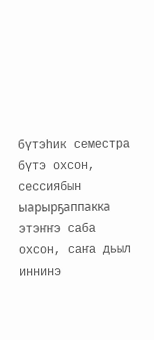бүтэһик семестра бүтэ охсон, сессиябын ыарырҕаппакка этэҥҥэ саба охсон, саҥа дьыл иннинэ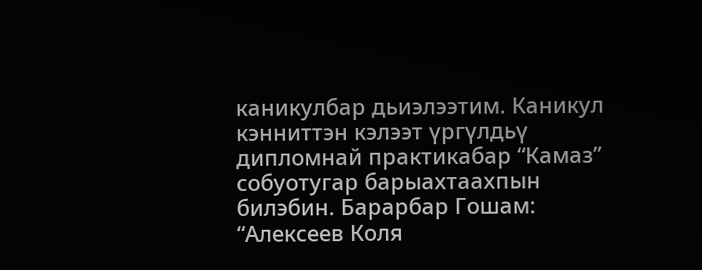каникулбар дьиэлээтим. Каникул кэнниттэн кэлээт үргүлдьү дипломнай практикабар “Камаз” собуотугар барыахтаахпын билэбин. Барарбар Гошам: “Алексеев Коля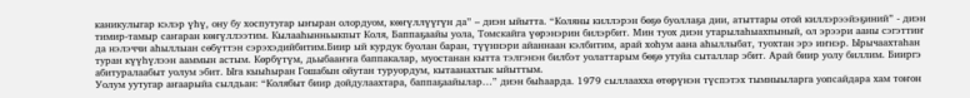каникулыгар кэлэр үһү, ону бу хоспутугар ыҥыран олордуом, көҥүллүүгүн да” – диэн ыйытта. “Коляны киллэрэн бөҕө буоллаҕа дии, атыттары отой киллэрээйэҕиний” - диэн тимир-тамыр саҥаран көҥүллээтим. Кылааһынньыкпыт Коля, Баппаҕаайы уола, Томскайга үөрэнэрин билэрбит. Мин туох диэн утарылаһыахпыный, ол эрээри ааны сэгэттиҥ да нэлэччи аһыллыан сөбүттэн сэрэхэдийбитим.Биир ый курдук буолан баран, түүннэри айаннаан кэлбитим, арай хоһум аана аһыллыбат, туохтан эрэ иҥнэр. Ырычаахтаһан туран күүһүлээн ааммын астым. Көрбүтүм, дьыбааҥҥа баппакалар, муостанан кытта тэлгэнэн билбэт уолаттарым бөҕө утуйа сыталлар эбит. Арай биир уолу биллим. Бииргэ абитуралаабыт уолум эбит. Ыга кыыһыран Гошабын ойутан туруордум, кытаанахтык ыйыттым.
Уолум уутугар аҥаарыйа сылдьан: “Колябыт биир дойдулаахтара, баппаҕаайылар…” диэн быһаарда. 1979 сыллаахха өтөрүнэн түспэтэх тымныыларга уопсайдара хам тоҥон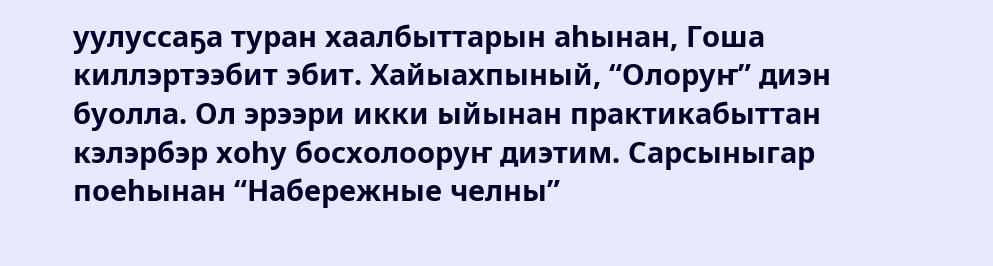уулуссаҕа туран хаалбыттарын аһынан, Гоша киллэртээбит эбит. Хайыахпыный, “Олоруҥ” диэн буолла. Ол эрээри икки ыйынан практикабыттан кэлэрбэр хоһу босхолооруҥ диэтим. Сарсыныгар поеһынан “Набережные челны”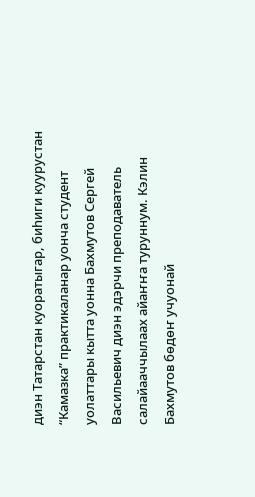диэн Татарстан куоратыгар, биһиги куурустан “Камазка” практикаланар уонча студент уолаттары кытта уонна Бахмутов Сергей Васильевич диэн эдэрчи преподаватель салайааччылаах айаҥҥа туруннум. Кэлин Бахмутов бөдөҥ учуонай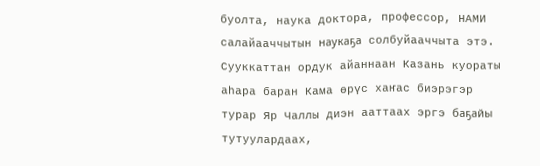буолта, наука доктора, профессор, НАМИ салайааччытын наукаҕа солбуйааччыта этэ. Сууккаттан ордук айаннаан Казань куораты аһара баран Кама өрүс хаҥас биэрэгэр турар Яр Чаллы диэн ааттаах эргэ баҕайы тутуулардаах,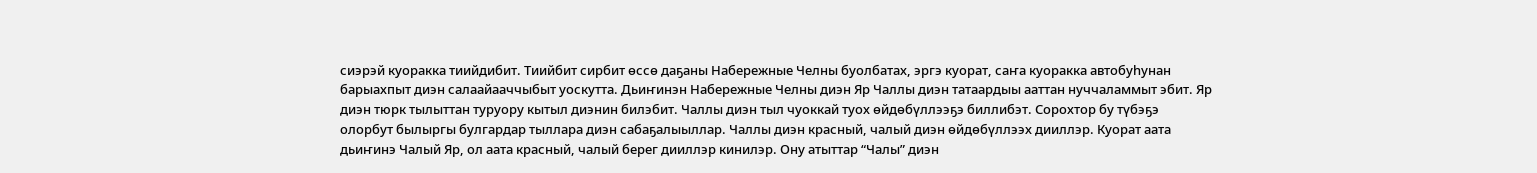сиэрэй куоракка тиийдибит. Тиийбит сирбит өссө даҕаны Набережные Челны буолбатах, эргэ куорат, саҥа куоракка автобуһунан барыахпыт диэн салаайааччыбыт уоскутта. Дьиҥинэн Набережные Челны диэн Яр Чаллы диэн татаардыы ааттан нуччаламмыт эбит. Яр диэн тюрк тылыттан туруору кытыл диэнин билэбит. Чаллы диэн тыл чуоккай туох өйдөбүллээҕэ биллибэт. Сорохтор бу түбэҕэ олорбут былыргы булгардар тыллара диэн сабаҕалыыллар. Чаллы диэн красный, чалый диэн өйдөбүллээх дииллэр. Куорат аата дьиҥинэ Чалый Яр, ол аата красный, чалый берег дииллэр кинилэр. Ону атыттар “Чалы” диэн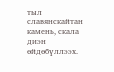тыл славянскайтан камень, скала диэн өйдөбүллээх.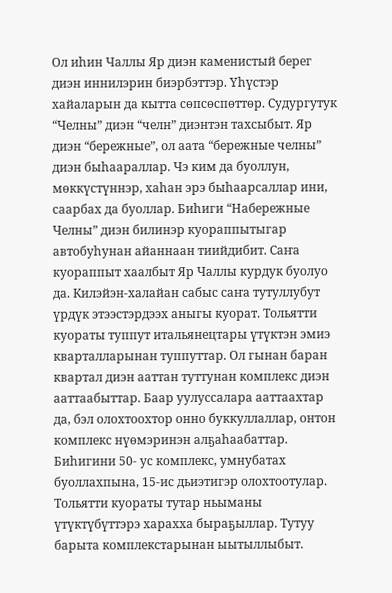Ол иһин Чаллы Яр диэн каменистый берег диэн иннилэрин биэрбэттэр. Үһүстэр хайаларын да кытта сөпсөспөттөр. Судургутук “Челны” диэн “челн” диэнтэн тахсыбыт. Яр диэн “бережные”, ол аата “бережные челны” диэн быһаараллар. Чэ ким да буоллун, мөккүстүннэр, хаһан эрэ быһаарсаллар ини, саарбах да буоллар. Биһиги “Набережные Челны” диэн билинэр куораппытыгар автобуһунан айаннаан тиийдибит. Саҥа куораппыт хаалбыт Яр Чаллы курдук буолуо да. Килэйэн-халайан сабыс саҥа тутуллубут үрдүк этээстэрдээх аныгы куорат. Тольятти куораты туппут итальянецтары үтүктэн эмиэ кварталларынан туппуттар. Ол гынан баран квартал диэн ааттан туттунан комплекс диэн ааттаабыттар. Баар уулуссалара ааттаахтар да, бэл олохтоохтор онно буккуллаллар, онтон комплекс нүөмэринэн алҕаһаабаттар. Биһигини 50- ус комплекс, умнубатах буоллахпына, 15-ис дьиэтигэр олохтоотулар. Тольятти куораты тутар ньыманы үтүктүбүттэрэ харахха быраҕыллар. Тутуу барыта комплекстарынан ыытыллыбыт.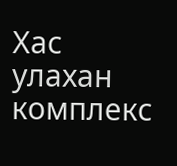Хас улахан комплекс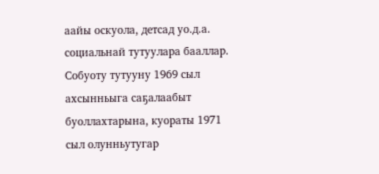аайы оскуола, детсад уо.д.а. социальнай тутуулара бааллар. Собуоту тутууну 1969 сыл ахсынньыга саҕалаабыт буоллахтарына, куораты 1971 сыл олунньутугар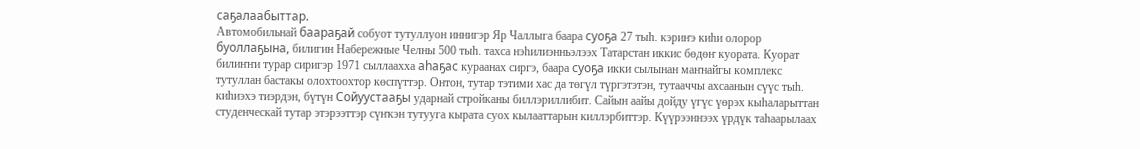саҕалаабыттар.
Автомобильнай баараҕай собуот тутуллуон иннигэр Яр Чаллыга баара суоҕа 27 тыһ. кэриҥэ киһи олорор буоллаҕына, билигин Набережные Челны 500 тыһ. тахса нэһилиэнньэлээх Татарстан иккис бөдөҥ куората. Куорат билиҥҥи турар сиригэр 1971 сыллаахха аһаҕас кураанах сиргэ, баара суоҕа икки сылынан маҥнайгы комплекс тутуллан бастакы олохтоохтор көспүттэр. Онтон, тутар тэтими хас да төгүл түргэтэтэн, тутааччы ахсаанын сүүс тыһ. киһиэхэ тиэрдэн, бүтүн Сойуустааҕы ударнай стройканы биллэриллибит. Сайын аайы дойду үгүс үөрэх кыһаларыттан студенческай тутар этэрээттэр сүҥкэн тутууга кырата суох кылааттарын киллэрбиттэр. Күүрээннээх үрдүк таһаарылаах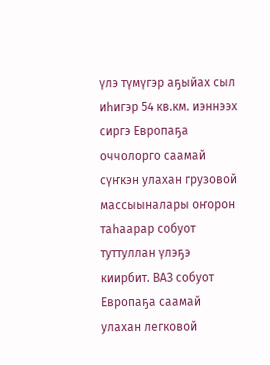үлэ түмүгэр аҕыйах сыл иһигэр 54 кв.км. иэннээх сиргэ Европаҕа оччолорго саамай сүҥкэн улахан грузовой массыыналары оҥорон таһаарар собуот туттуллан үлэҕэ киирбит. ВАЗ собуот Европаҕа саамай улахан легковой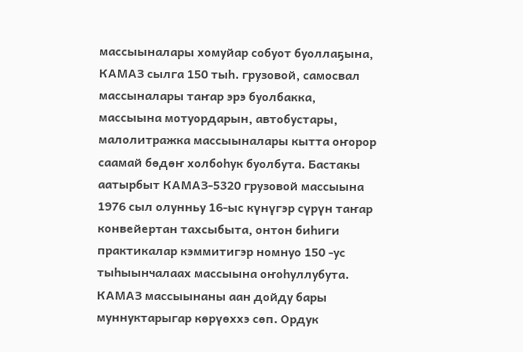массыыналары хомуйар собуот буоллаҕына, КАМАЗ сылга 150 тыһ. грузовой, самосвал массыналары таҥар эрэ буолбакка, массыына мотуордарын, автобустары, малолитражка массыыналары кытта оҥорор саамай бөдөҥ холбоһук буолбута. Бастакы аатырбыт КАМАЗ-5320 грузовой массыына 1976 сыл олунньу 16-ыс күнүгэр сүрүн таҥар конвейертан тахсыбыта, онтон биһиги практикалар кэммитигэр номнуо 150 -ус тыһыынчалаах массыына оҥоһуллубута. КАМАЗ массыынаны аан дойду бары муннуктарыгар көрүөххэ сөп. Ордук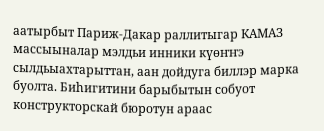аатырбыт Париж-Дакар раллитыгар КАМАЗ массыыналар мэлдьи инники күөҥҥэ сылдьыахтарыттан, аан дойдуга биллэр марка буолта. Биһигитини барыбытын собуот конструкторскай бюротун араас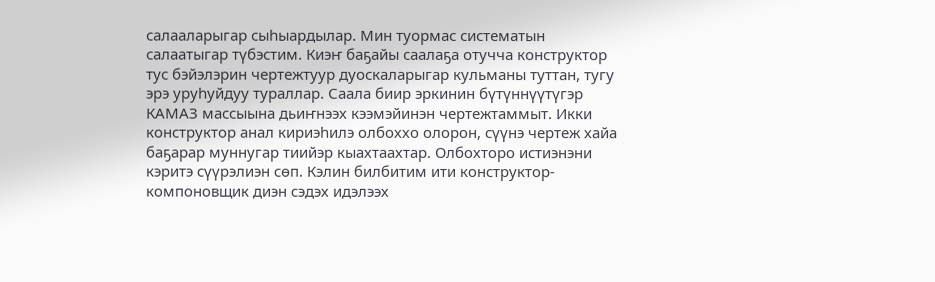салааларыгар сыһыардылар. Мин туормас систематын салаатыгар түбэстим. Киэҥ баҕайы саалаҕа отучча конструктор тус бэйэлэрин чертежтуур дуоскаларыгар кульманы туттан, тугу эрэ уруһуйдуу тураллар. Саала биир эркинин бүтүннүүтүгэр КАМАЗ массыына дьиҥнээх кээмэйинэн чертежтаммыт. Икки конструктор анал кириэһилэ олбоххо олорон, сүүнэ чертеж хайа баҕарар муннугар тиийэр кыахтаахтар. Олбохторо истиэнэни кэритэ сүүрэлиэн сөп. Кэлин билбитим ити конструктор-компоновщик диэн сэдэх идэлээх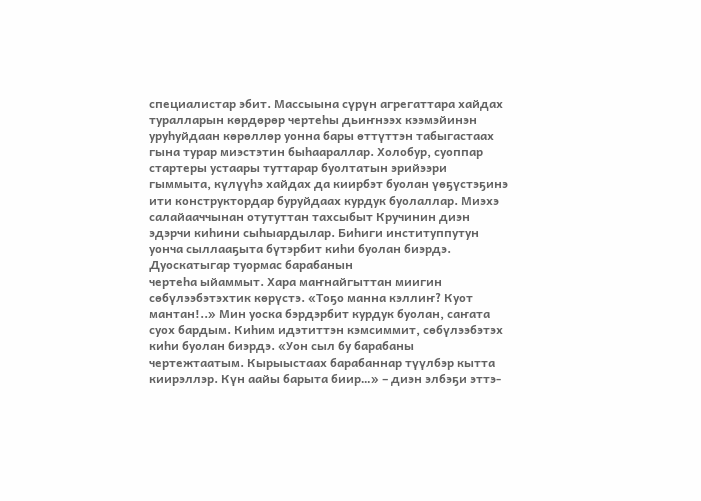специалистар эбит. Массыына сүрүн агрегаттара хайдах туралларын көрдөрөр чертеһы дьиҥнээх кээмэйинэн уруһуйдаан көрөллөр уонна бары өттүттэн табыгастаах гына турар миэстэтин быһаараллар. Холобур, суоппар стартеры устаары туттарар буолтатын эрийээри гыммыта, күлүүһэ хайдах да киирбэт буолан үөҕүстэҕинэ ити конструктордар буруйдаах курдук буолаллар. Миэхэ салайааччынан отутуттан тахсыбыт Кручинин диэн эдэрчи киһини сыһыардылар. Биһиги институппутун уонча сыллааҕыта бүтэрбит киһи буолан биэрдэ. Дуоскатыгар туормас барабанын
чертеһа ыйаммыт. Хара маҥнайгыттан миигин сөбүлээбэтэхтик көрүстэ. «Тоҕо манна кэллиҥ? Куот мантан!..» Мин уоска бэрдэрбит курдук буолан, саҥата суох бардым. Киһим идэтиттэн кэмсиммит, сөбүлээбэтэх киһи буолан биэрдэ. «Уон сыл бу барабаны чертежтаатым. Кырыыстаах барабаннар түүлбэр кытта киирэллэр. Күн аайы барыта биир…» – диэн элбэҕи эттэ-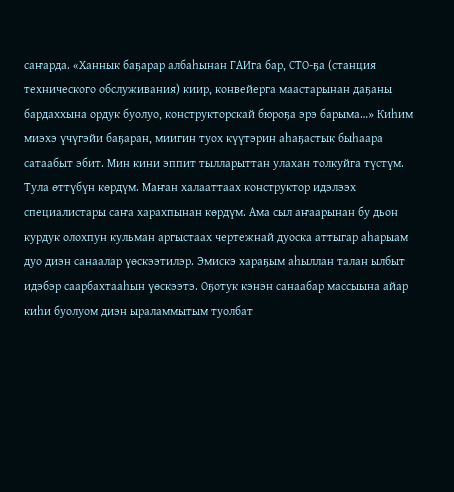саҥарда. «Ханнык баҕарар албаһынан ГАИга бар, СТО-ҕа (станция технического обслуживания) киир, конвейерга маастарынан даҕаны бардаххына ордук буолуо, конструкторскай бюроҕа эрэ барыма…» Киһим миэхэ үчүгэйи баҕаран, миигин туох күүтэрин аһаҕастык быһаара сатаабыт эбит. Мин кини эппит тылларыттан улахан толкуйга түстүм. Тула өттүбүн көрдүм. Маҥан халааттаах конструктор идэлээх специалистары саҥа харахпынан көрдүм. Ама сыл аҥаарынан бу дьон курдук олохпун кульман аргыстаах чертежнай дуоска аттыгар аһарыам дуо диэн санаалар үөскээтилэр. Эмискэ хараҕым аһыллан талан ылбыт идэбэр саарбахтааһын үөскээтэ. Оҕотук кэнэн санаабар массыына айар киһи буолуом диэн ыраламмытым туолбат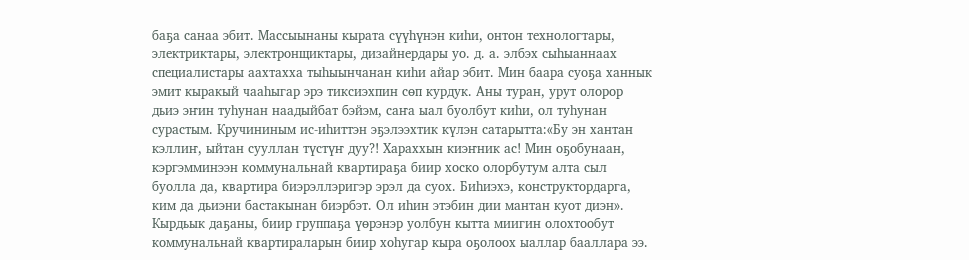баҕа санаа эбит. Массыынаны кырата сүүһүнэн киһи, онтон технологтары, электриктары, электронщиктары, дизайнердары уо. д. а. элбэх сыһыаннаах специалистары аахтахха тыһыынчанан киһи айар эбит. Мин баара суоҕа ханнык эмит кыракый чааһыгар эрэ тиксиэхпин сөп курдук. Аны туран, урут олорор дьиэ эҥин туһунан наадыйбат бэйэм, саҥа ыал буолбут киһи, ол туһунан сурастым. Кручининым ис-иһиттэн эҕэлээхтик күлэн сатарытта:«Бу эн хантан кэллиҥ, ыйтан сууллан түстүҥ дуу?! Хараххын киэҥник ас! Мин оҕобунаан, кэргэмминээн коммунальнай квартираҕа биир хоско олорбутум алта сыл буолла да, квартира биэрэллэригэр эрэл да суох. Биһиэхэ, конструктордарга, ким да дьиэни бастакынан биэрбэт. Ол иһин этэбин дии мантан куот диэн». Кырдьык даҕаны, биир группаҕа үөрэнэр уолбун кытта миигин олохтообут коммунальнай квартираларын биир хоһугар кыра оҕолоох ыаллар бааллара ээ.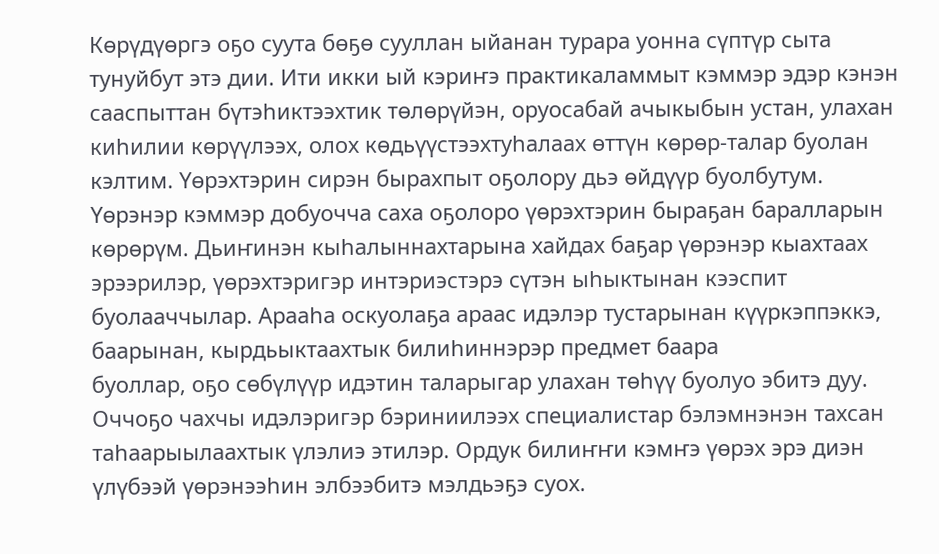Көрүдүөргэ оҕо суута бөҕө сууллан ыйанан турара уонна сүптүр сыта тунуйбут этэ дии. Ити икки ый кэриҥэ практикаламмыт кэммэр эдэр кэнэн сааспыттан бүтэһиктээхтик төлөрүйэн, оруосабай ачыкыбын устан, улахан киһилии көрүүлээх, олох көдьүүстээхтуһалаах өттүн көрөр-талар буолан кэлтим. Үөрэхтэрин сирэн бырахпыт оҕолору дьэ өйдүүр буолбутум. Үөрэнэр кэммэр добуочча саха оҕолоро үөрэхтэрин быраҕан баралларын көрөрүм. Дьиҥинэн кыһалыннахтарына хайдах баҕар үөрэнэр кыахтаах эрээрилэр, үөрэхтэригэр интэриэстэрэ сүтэн ыһыктынан кээспит буолааччылар. Арааһа оскуолаҕа араас идэлэр тустарынан күүркэппэккэ, баарынан, кырдьыктаахтык билиһиннэрэр предмет баара
буоллар, оҕо сөбүлүүр идэтин таларыгар улахан төһүү буолуо эбитэ дуу. Оччоҕо чахчы идэлэригэр бэриниилээх специалистар бэлэмнэнэн тахсан таһаарыылаахтык үлэлиэ этилэр. Ордук билиҥҥи кэмҥэ үөрэх эрэ диэн үлүбээй үөрэнээһин элбээбитэ мэлдьэҕэ суох.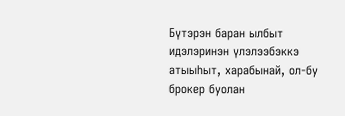Бүтэрэн баран ылбыт идэлэринэн үлэлээбэккэ атыыһыт, харабынай, ол-бу брокер буолан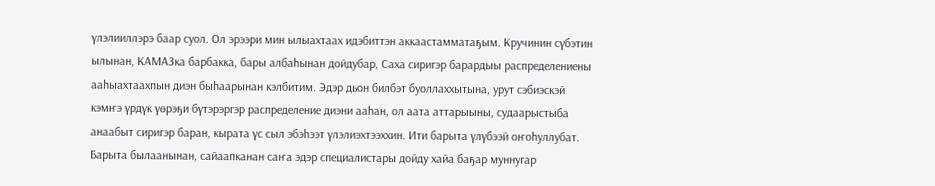үлэлииллэрэ баар суол. Ол эрээри мин ылыахтаах идэбиттэн аккаастамматаҕым. Кручинин сүбэтин ылынан, КАМАЗка барбакка, бары албаһынан дойдубар, Саха сиригэр барардыы распределениены ааһыахтаахпын диэн быһаарынан кэлбитим. Эдэр дьон билбэт буоллаххытына, урут сэбиэскэй кэмҥэ үрдүк үөрэҕи бүтэрэргэр распределение диэни ааһан, ол аата аттарыыны, судаарыстыба анаабыт сиригэр баран, кырата үс сыл эбэһээт үлэлиэхтээххин. Ити барыта үлүбээй оҥоһуллубат. Барыта былаанынан, сайаапканан саҥа эдэр специалистары дойду хайа баҕар муннугар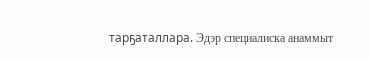тарҕаталлара. Эдэр специалиска анаммыт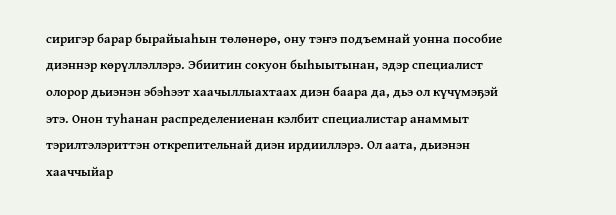сиригэр барар бырайыаһын төлөнөрө, ону тэҥэ подъемнай уонна пособие диэннэр көрүллэллэрэ. Эбиитин сокуон быһыытынан, эдэр специалист олорор дьиэнэн эбэһээт хаачыллыахтаах диэн баара да, дьэ ол күчүмэҕэй этэ. Онон туһанан распределениенан кэлбит специалистар анаммыт тэрилтэлэриттэн открепительнай диэн ирдииллэрэ. Ол аата, дьиэнэн хааччыйар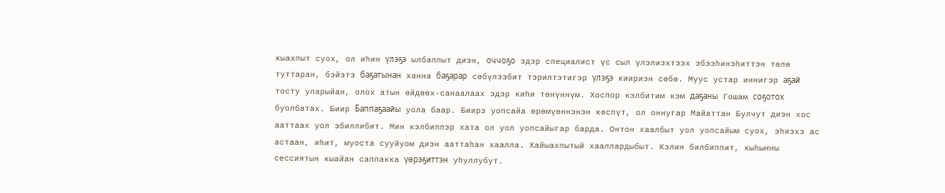кыахпыт суох, ол иһин үлэҕэ ылбаппыт диэн, оччоҕо эдэр специалист үс сыл үлэлиэхтээх эбээһинэһиттэн төлө туттаран, бэйэтэ баҕатынан ханна баҕарар сөбүлээбит тэрилтэтигэр үлэҕэ киириэн сөбө. Муус устар иннигэр аҕай тосту уларыйан, олох атын өйдөөх-санаалаах эдэр киһи төнүннүм. Хоспор кэлбитим кэм даҕаны Гошам соҕотох буолбатах. Биир Баппаҕаайы уола баар. Биирэ уопсайа өрөмүөннэнэн көспүт, ол оннугар Майаттан Булчут диэн хос ааттаах уол эбиллибит. Мин кэлбиппэр хата ол уол уопсайыгар барда. Онтон хаалбыт уол уопсайым суох, эһиэхэ ас астаан, иһит, муоста сууйуом диэн ааттаһан хаалла. Хайыахпытый хааллардыбыт. Кэлин билбиппит, кыһыҥҥы сессиятын кыайан саппакка үөрэҕиттэн уһуллубут.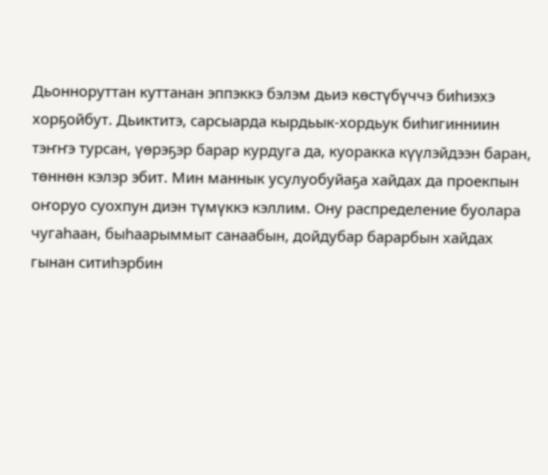Дьонноруттан куттанан эппэккэ бэлэм дьиэ көстүбүччэ биһиэхэ хорҕойбут. Дьиктитэ, сарсыарда кырдьык-хордьук биһигинниин тэҥҥэ турсан, үөрэҕэр барар курдуга да, куоракка күүлэйдээн баран, төннөн кэлэр эбит. Мин маннык усулуобуйаҕа хайдах да проекпын оҥоруо суохпун диэн түмүккэ кэллим. Ону распределение буолара чугаһаан, быһаарыммыт санаабын, дойдубар барарбын хайдах гынан ситиһэрбин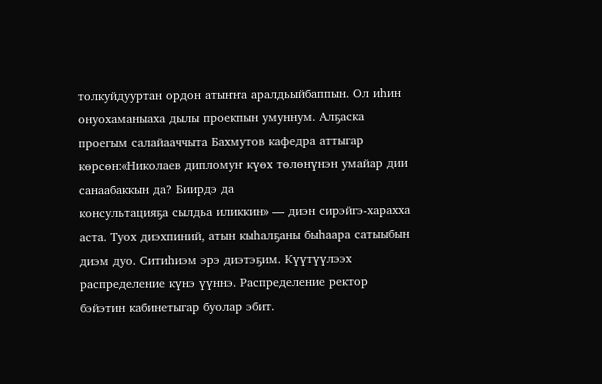толкуйдууртан ордон атыҥҥа аралдьыйбаппын. Ол иһин онуохаманыаха дылы проекпын умуннум. Алҕаска проегым салайааччыта Бахмутов кафедра аттыгар көрсөн:«Николаев дипломуҥ күөх төлөнүнэн умайар дии санаабаккын да? Биирдэ да
консультацияҕа сылдьа иликкин» — диэн сирэйгэ-харахха аста. Туох диэхпиний, атын кыһалҕаны быһаара сатыыбын диэм дуо. Ситиһиэм эрэ диэтэҕим. Күүтүүлээх распределение күнэ үүннэ. Распределение ректор бэйэтин кабинетыгар буолар эбит.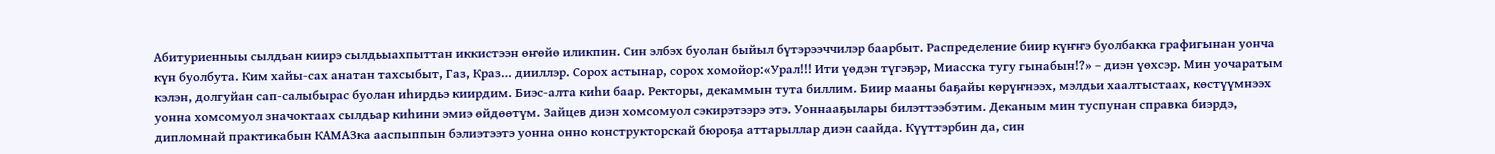Абитуриенныы сылдьан киирэ сылдьыахпыттан иккистээн өҥөйө иликпин. Син элбэх буолан быйыл бүтэрээччилэр баарбыт. Распределение биир күҥҥэ буолбакка графигынан уонча күн буолбута. Ким хайы-сах анатан тахсыбыт, Газ, Краз… дииллэр. Сорох астынар, сорох хомойор:«Урал!!! Ити үөдэн түгэҕэр, Миасска тугу гынабын!?» – диэн үөхсэр. Мин уочаратым кэлэн, долгуйан сап-салыбырас буолан иһирдьэ киирдим. Биэс-алта киһи баар. Ректоры, декаммын тута биллим. Биир мааны баҕайы көрүҥнээх, мэлдьи хаалтыстаах, көстүүмнээх уонна хомсомуол значоктаах сылдьар киһини эмиэ өйдөөтүм. Зайцев диэн хомсомуол сэкирэтээрэ этэ. Уоннааҕылары билэттээбэтим. Деканым мин туспунан справка биэрдэ, дипломнай практикабын КАМАЗка ааспыппын бэлиэтээтэ уонна онно конструкторскай бюроҕа аттарыллар диэн саайда. Күүттэрбин да, син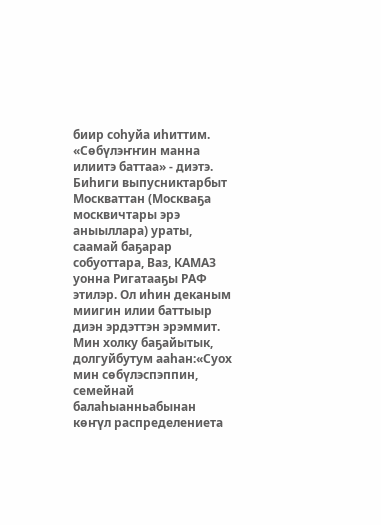биир соһуйа иһиттим. «Сөбүлэҥҥин манна илиитэ баттаа» - диэтэ. Биһиги выпусниктарбыт Москваттан (Москваҕа москвичтары эрэ аныыллара) ураты, саамай баҕарар собуоттара, Ваз, КАМАЗ уонна Ригатааҕы РАФ этилэр. Ол иһин деканым миигин илии баттыыр диэн эрдэттэн эрэммит. Мин холку баҕайытык, долгуйбутум ааһан:«Суох мин сөбүлэспэппин, семейнай балаһыанньабынан көҥүл распределениета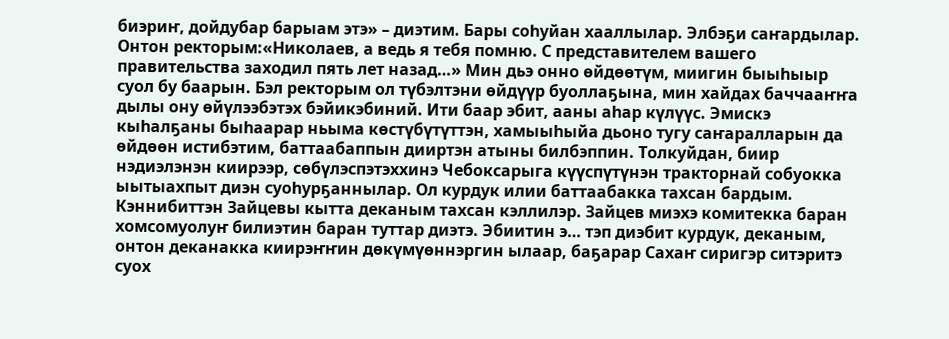биэриҥ, дойдубар барыам этэ» – диэтим. Бары соһуйан хааллылар. Элбэҕи саҥардылар. Онтон ректорым:«Николаев, а ведь я тебя помню. С представителем вашего правительства заходил пять лет назад…» Мин дьэ онно өйдөөтүм, миигин быыһыыр суол бу баарын. Бэл ректорым ол түбэлтэни өйдүүр буоллаҕына, мин хайдах баччааҥҥа дылы ону өйүлээбэтэх бэйикэбиний. Ити баар эбит, ааны аһар күлүүс. Эмискэ кыһалҕаны быһаарар ньыма көстүбүтүттэн, хамыыһыйа дьоно тугу саҥаралларын да өйдөөн истибэтим, баттаабаппын дииртэн атыны билбэппин. Толкуйдан, биир нэдиэлэнэн киирээр, сөбүлэспэтэххинэ Чебоксарыга күүспүтүнэн тракторнай собуокка ыытыахпыт диэн суоһурҕаннылар. Ол курдук илии баттаабакка тахсан бардым. Кэннибиттэн Зайцевы кытта деканым тахсан кэллилэр. Зайцев миэхэ комитекка баран хомсомуолуҥ билиэтин баран туттар диэтэ. Эбиитин э… тэп диэбит курдук, деканым, онтон деканакка киирэҥҥин дөкүмүөннэргин ылаар, баҕарар Сахаҥ сиригэр ситэритэ суох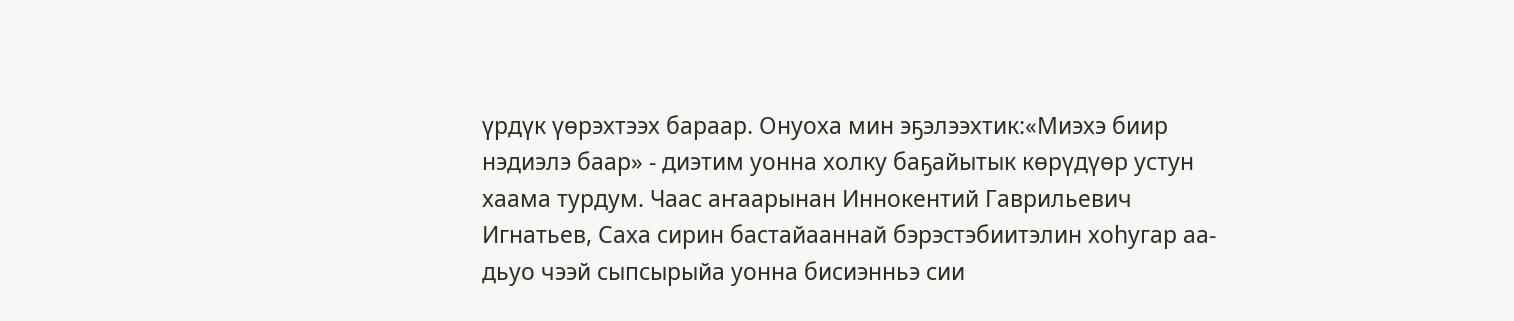үрдүк үөрэхтээх бараар. Онуоха мин эҕэлээхтик:«Миэхэ биир нэдиэлэ баар» - диэтим уонна холку баҕайытык көрүдүөр устун хаама турдум. Чаас аҥаарынан Иннокентий Гаврильевич Игнатьев, Саха сирин бастайааннай бэрэстэбиитэлин хоһугар аа-дьуо чээй сыпсырыйа уонна бисиэнньэ сии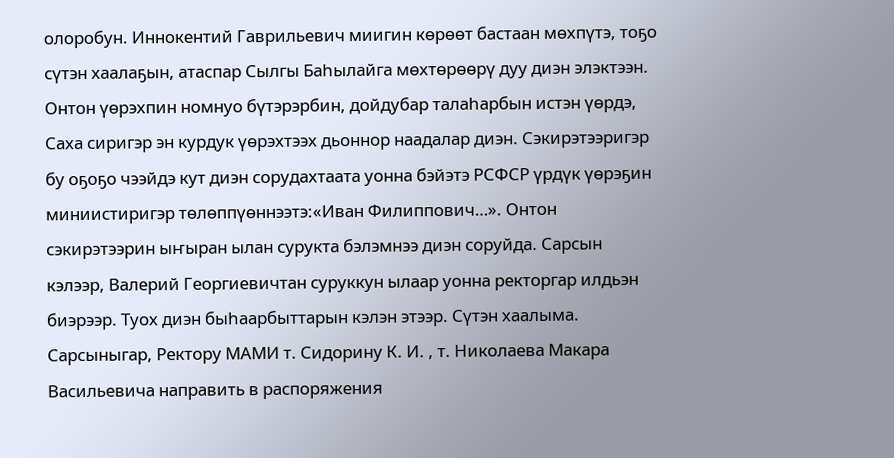олоробун. Иннокентий Гаврильевич миигин көрөөт бастаан мөхпүтэ, тоҕо сүтэн хаалаҕын, атаспар Сылгы Баһылайга мөхтөрөөрү дуу диэн элэктээн. Онтон үөрэхпин номнуо бүтэрэрбин, дойдубар талаһарбын истэн үөрдэ, Саха сиригэр эн курдук үөрэхтээх дьоннор наадалар диэн. Сэкирэтээригэр бу оҕоҕо чээйдэ кут диэн сорудахтаата уонна бэйэтэ РСФСР үрдүк үөрэҕин миниистиригэр төлөппүөннээтэ:«Иван Филиппович…». Онтон сэкирэтээрин ыҥыран ылан сурукта бэлэмнээ диэн соруйда. Сарсын кэлээр, Валерий Георгиевичтан суруккун ылаар уонна ректоргар илдьэн биэрээр. Туох диэн быһаарбыттарын кэлэн этээр. Сүтэн хаалыма. Сарсыныгар, Ректору МАМИ т. Сидорину К. И. , т. Николаева Макара Васильевича направить в распоряжения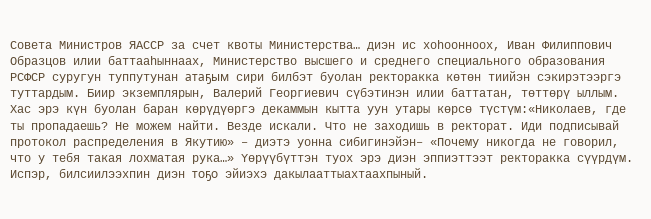Совета Министров ЯАССР за счет квоты Министерства… диэн ис хоһоонноох, Иван Филиппович Образцов илии баттааһыннаах, Министерство высшего и среднего специального образования РСФСР суругун туппутунан атаҕым сири билбэт буолан ректоракка көтөн тиийэн сэкирэтээргэ туттардым. Биир экземплярын, Валерий Георгиевич сүбэтинэн илии баттатан, төттөрү ыллым. Хас эрэ күн буолан баран көрүдүөргэ декаммын кытта уун утары көрсө түстүм:«Николаев, где ты пропадаешь? Не можем найти. Везде искали. Что не заходишь в ректорат. Иди подписывай протокол распределения в Якутию» – диэтэ уонна сибигинэйэн– «Почему никогда не говорил, что у тебя такая лохматая рука…» Үөрүүбүттэн туох эрэ диэн эппиэттээт ректоракка сүүрдүм. Испэр, билсиилээхпин диэн тоҕо эйиэхэ дакылааттыахтаахпыный.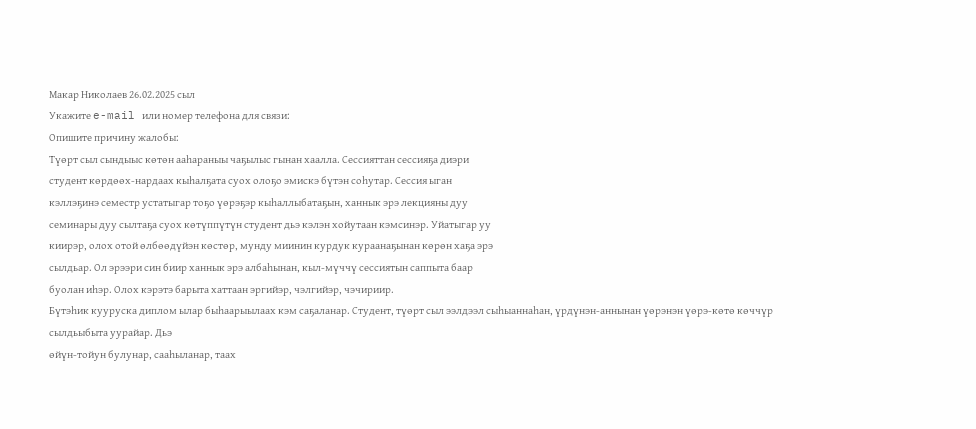Макар Николаев 26.02.2025 сыл
Укажите e-mail или номер телефона для связи:
Опишите причину жалобы:
Түөрт сыл сындыыс көтөн ааһараныы чаҕылыс гынан хаалла. Сессияттан сессияҕа диэри
студент көрдөөх-нардаах кыһалҕата суох олоҕо эмискэ бүтэн соһутар. Сессия ыган
кэллэҕинэ семестр устатыгар тоҕо үөрэҕэр кыһаллыбатаҕын, ханнык эрэ лекцияны дуу
семинары дуу сылтаҕа суох көтүппүтүн студент дьэ кэлэн хойутаан кэмсинэр. Уйатыгар уу
киирэр, олох отой өлбөөдүйэн көстөр, мунду миинин курдук кураанаҕынан көрөн хаҕа эрэ
сылдьар. Ол эрээри син биир ханнык эрэ албаһынан, кыл-мүччү сессиятын саппыта баар
буолан иһэр. Олох кэрэтэ барыта хаттаан эргийэр, чэлгийэр, чэчириир.
Бүтэһик кууруска диплом ылар быһаарыылаах кэм саҕаланар. Студент, түөрт сыл ээлдээл сыһыаннаһан, үрдүнэн-аннынан үөрэнэн үөрэ-көтө көччүр сылдьыбыта уурайар. Дьэ
өйүн-тойун булунар, сааһыланар, таах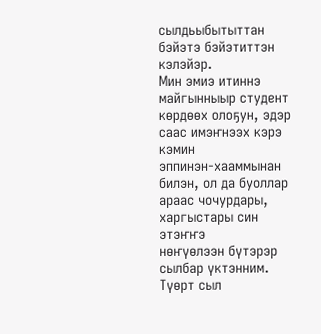сылдьыбытыттан бэйэтэ бэйэтиттэн кэлэйэр.
Мин эмиэ итиннэ майгынныыр студент көрдөөх олоҕун, эдэр саас имэҥнээх кэрэ кэмин
эппинэн-хааммынан билэн, ол да буоллар араас чочурдары, харгыстары син этэҥҥэ
нөҥүөлээн бүтэрэр сылбар үктэнним. Түөрт сыл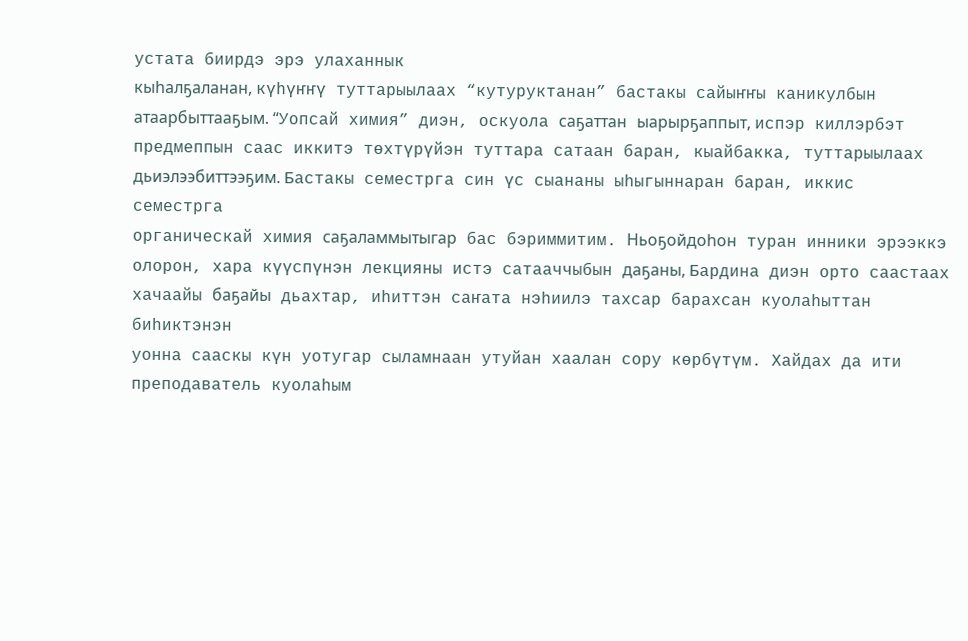устата биирдэ эрэ улаханнык
кыһалҕаланан, күһүҥҥү туттарыылаах “кутуруктанан” бастакы сайыҥҥы каникулбын
атаарбыттааҕым. “Уопсай химия” диэн, оскуола саҕаттан ыарырҕаппыт, испэр киллэрбэт
предмеппын саас иккитэ төхтүрүйэн туттара сатаан баран, кыайбакка, туттарыылаах
дьиэлээбиттээҕим. Бастакы семестрга син үс сыананы ыһыгыннаран баран, иккис семестрга
органическай химия саҕаламмытыгар бас бэриммитим. Ньоҕойдоһон туран инники эрээккэ
олорон, хара күүспүнэн лекцияны истэ сатааччыбын даҕаны, Бардина диэн орто саастаах
хачаайы баҕайы дьахтар, иһиттэн саҥата нэһиилэ тахсар барахсан куолаһыттан биһиктэнэн
уонна сааскы күн уотугар сыламнаан утуйан хаалан сору көрбүтүм. Хайдах да ити
преподаватель куолаһым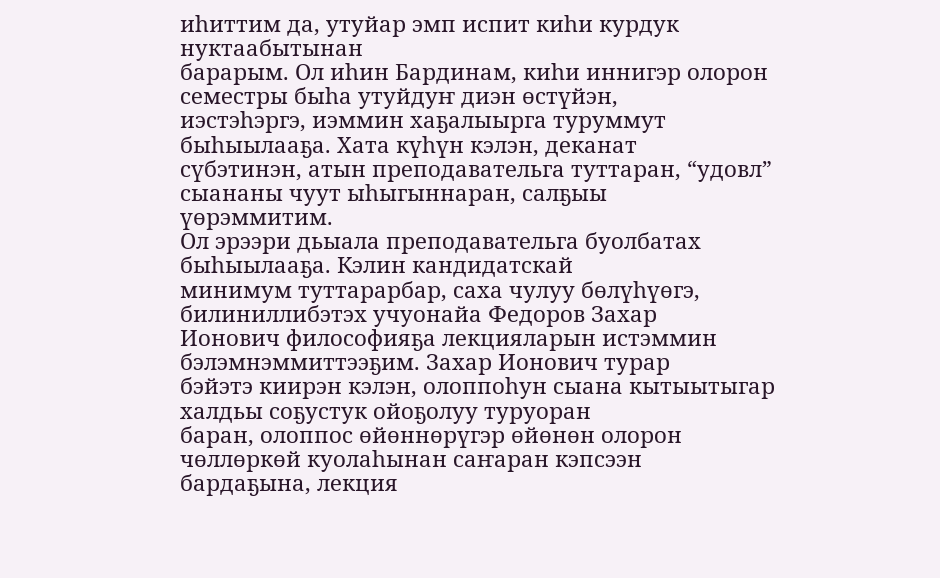иһиттим да, утуйар эмп испит киһи курдук нуктаабытынан
барарым. Ол иһин Бардинам, киһи иннигэр олорон семестры быһа утуйдуҥ диэн өстүйэн,
иэстэһэргэ, иэммин хаҕалыырга туруммут быһыылааҕа. Хата күһүн кэлэн, деканат
сүбэтинэн, атын преподавательга туттаран, “удовл” сыананы чуут ыһыгыннаран, салҕыы
үөрэммитим.
Ол эрээри дьыала преподавательга буолбатах быһыылааҕа. Кэлин кандидатскай
минимум туттарарбар, саха чулуу бөлүһүөгэ, билиниллибэтэх учуонайа Федоров Захар
Ионович философияҕа лекцияларын истэммин бэлэмнэммиттээҕим. Захар Ионович турар
бэйэтэ киирэн кэлэн, олоппоһун сыана кытыытыгар халдьы соҕустук ойоҕолуу туруоран
баран, олоппос өйөннөрүгэр өйөнөн олорон чөллөркөй куолаһынан саҥаран кэпсээн
бардаҕына, лекция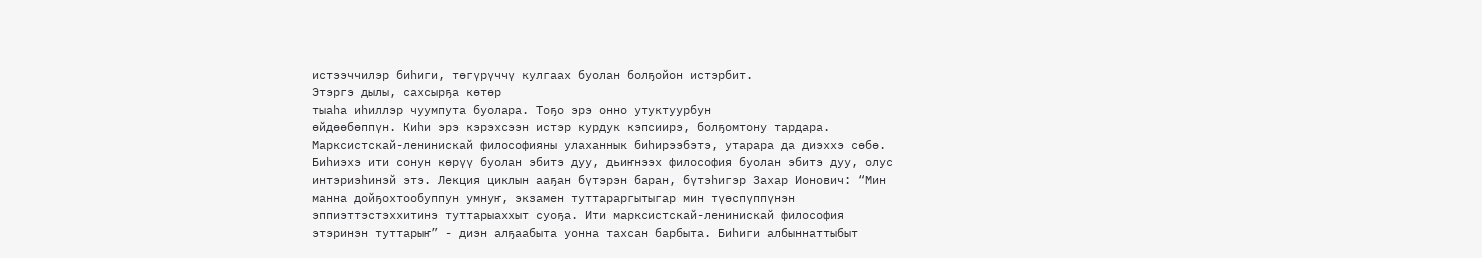истээччилэр биһиги, төгүрүччү кулгаах буолан болҕойон истэрбит.
Этэргэ дылы, сахсырҕа көтөр
тыаһа иһиллэр чуумпута буолара. Тоҕо эрэ онно утуктуурбун
өйдөөбөппүн. Киһи эрэ кэрэхсээн истэр курдук кэпсиирэ, болҕомтону тардара.
Марксистскай-ленинискай философияны улаханнык биһирээбэтэ, утарара да диэххэ сөбө.
Биһиэхэ ити сонун көрүү буолан эбитэ дуу, дьиҥнээх философия буолан эбитэ дуу, олус
интэриэһинэй этэ. Лекция циклын ааҕан бүтэрэн баран, бүтэһигэр Захар Ионович: “Мин
манна дойҕохтообуппун умнуҥ, экзамен туттараргытыгар мин түөспүппүнэн
эппиэттэстэххитинэ туттарыаххыт суоҕа. Ити марксистскай-ленинискай философия
этэринэн туттарыҥ” - диэн алҕаабыта уонна тахсан барбыта. Биһиги албыннаттыбыт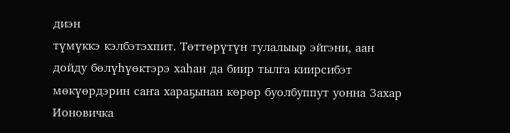диэн
түмүккэ кэлбэтэхпит. Төттөрүтүн тулалыыр эйгэни, аан дойду бөлүһүөктэрэ хаһан да биир тылга киирсибэт мөкүөрдэрин саҥа хараҕынан көрөр буолбуппут уонна Захар Ионовичка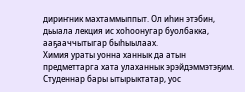дириҥник махтаммыппыт. Ол иһин этэбин, дьыала лекция ис хоһоонугар буолбакка,
ааҕааччытыгар быһыылаах.
Химия ураты уонна ханнык да атын предметтарга хата улаханнык эрэйдэммэтэҕим.
Студеннар бары ытырыктатар, уос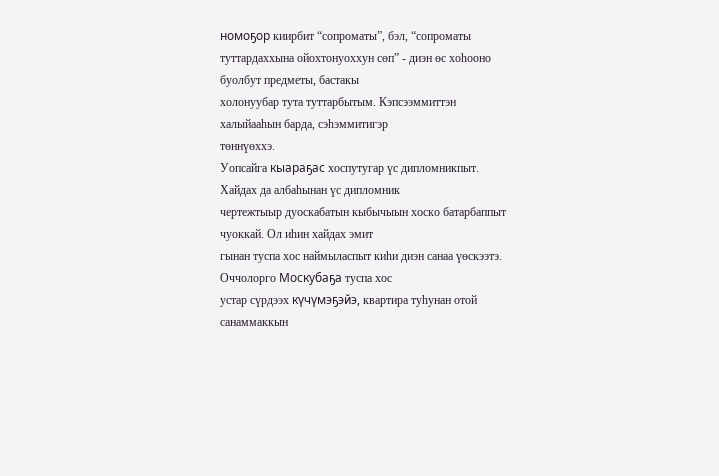номоҕор киирбит “сопроматы”, бэл, “сопроматы
туттардаххына ойохтонуоххун сөп” - диэн өс хоһооно буолбут предметы, бастакы
холонуубар тута туттарбытым. Кэпсээммиттэн халыйааһын барда, сэһэммитигэр
төннүөххэ.
Уопсайга кыараҕас хоспутугар үс дипломникпыт. Хайдах да албаһынан үс дипломник
чертежтыыр дуоскабатын кыбычыын хоско батарбаппыт чуоккай. Ол иһин хайдах эмит
гынан туспа хос наймыласпыт киһи диэн санаа үөскээтэ. Оччолорго Москубаҕа туспа хос
устар сүрдээх күчүмэҕэйэ, квартира туһунан отой санаммаккын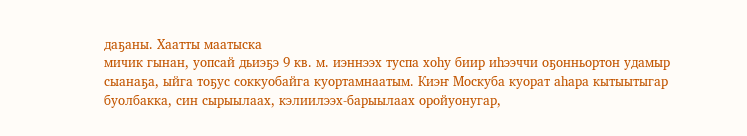даҕаны. Хаатты маатыска
мичик гынан, уопсай дьиэҕэ 9 кв. м. иэннээх туспа хоһу биир иһээччи оҕонньортон удамыр
сыанаҕа, ыйга тоҕус соккуобайга куортамнаатым. Киэҥ Москуба куорат аһара кытыытыгар
буолбакка, син сырыылаах, кэлиилээх-барыылаах оройуонугар,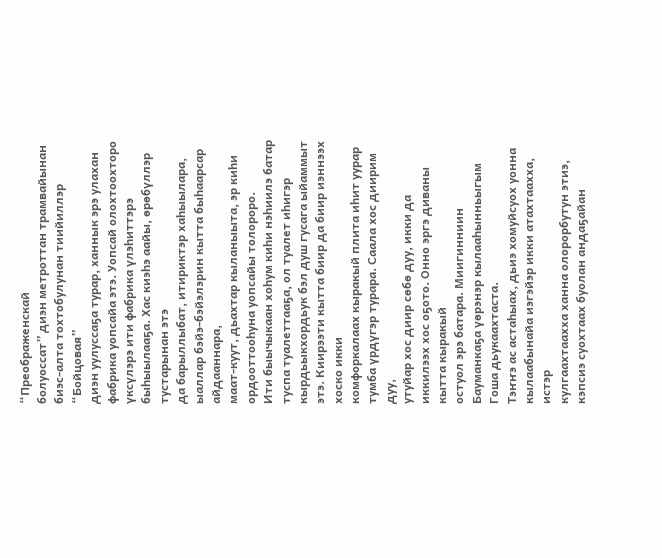“Преображенскай
болуоссат” диэн метроттан трамвайынан биэс-алта тохтобулунан тиийиллэр “Бойцовая”
диэн уулуссаҕа турар, ханнык эрэ улахан фабрика уопсайа этэ. Уопсай олохтоохторо
үксүлэрэ ити фабрика үлэһиттэрэ быһыылааҕа. Хас киэһэ аайы, өрөбүллэр тустарынан этэ
да барыллыбат, итириктэр хаһыылара, ыаллар бэйэ-бэйэлэрин кытта быһаарсар айдааннара,
маат-куут, дьахтар кыланыыта, эр киһи ордооттооһуна уопсайы толороро.
Ити быычыкаан хоһум киһи нэһиилэ батар туспа туалеттааҕа, ол туалет иһигэр кырдьыкхордьук бэл душ гусага ыйаммыт этэ. Киирээти кытта биир да биир иэннээх хоско икки
комфоркалаах кыракый плита иһит уурар тумба үрдүгэр турара. Саала хос диирим дуу,
утуйар хос диир сөбө дуу, икки да иккилээх хос оҕото. Онно эргэ диваны кытта кыракый
остуол эрэ батара. Миигинниин
Бауманкаҕа үөрэнэр кылааһынньыгым Гоша дьукаахтаста.
Тэҥҥэ ас астаһыах, дьиэ хомуйсуох уонна кылаабынайа иэгэйэр икки атахтаахха, истэр
кулгаахтаахха ханна олорорбутун этиэ, кэпсиэ суохтаах буолан андаҕайан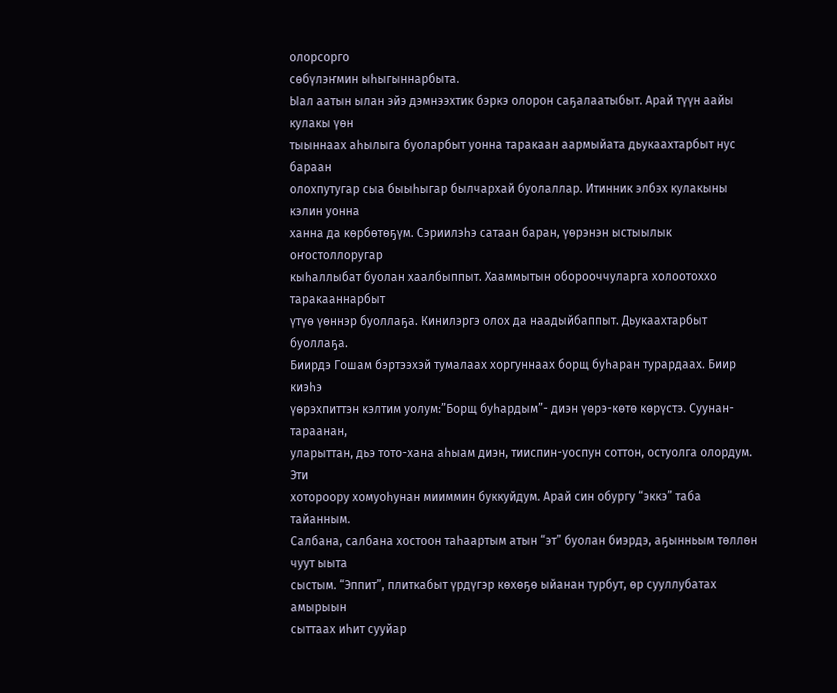олорсорго
сөбүлэҥмин ыһыгыннарбыта.
Ыал аатын ылан эйэ дэмнээхтик бэркэ олорон саҕалаатыбыт. Арай түүн аайы кулакы үөн
тыыннаах аһылыга буоларбыт уонна таракаан аармыйата дьукаахтарбыт нус бараан
олохпутугар сыа быыһыгар былчархай буолаллар. Итинник элбэх кулакыны кэлин уонна
ханна да көрбөтөҕүм. Сэриилэһэ сатаан баран, үөрэнэн ыстыылык оҥостоллоругар
кыһаллыбат буолан хаалбыппыт. Хааммытын оборооччуларга холоотоххо таракааннарбыт
үтүө үөннэр буоллаҕа. Кинилэргэ олох да наадыйбаппыт. Дьукаахтарбыт буоллаҕа.
Биирдэ Гошам бэртээхэй тумалаах хоргуннаах борщ буһаран турардаах. Биир киэһэ
үөрэхпиттэн кэлтим уолум:”Борщ буһардым”- диэн үөрэ-көтө көрүстэ. Суунан-тараанан,
уларыттан, дьэ тото-хана аһыам диэн, тииспин-уоспун соттон, остуолга олордум. Эти
хотороору хомуоһунан мииммин буккуйдум. Арай син обургу “эккэ” таба тайанным.
Салбана, салбана хостоон таһаартым атын “эт” буолан биэрдэ, аҕынньым төллөн чуут ыыта
сыстым. “Эппит”, плиткабыт үрдүгэр көхөҕө ыйанан турбут, өр сууллубатах амырыын
сыттаах иһит сууйар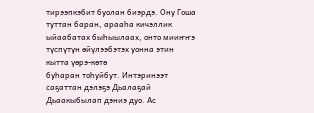тирээпкэбит буолан биэрдэ. Ону Гоша туттан баран, арааһа кичэллик
ыйаабатах быһыылаах, онто мииҥҥэ түспүтүн өйүлээбэтэх уонна этин кытта үөрэ-көтө
буһаран тоһуйбут. Интэринээт саҕаттан дэлэҕэ Дьалаҕай Дьаакыбылап дэниэ дуо. Ас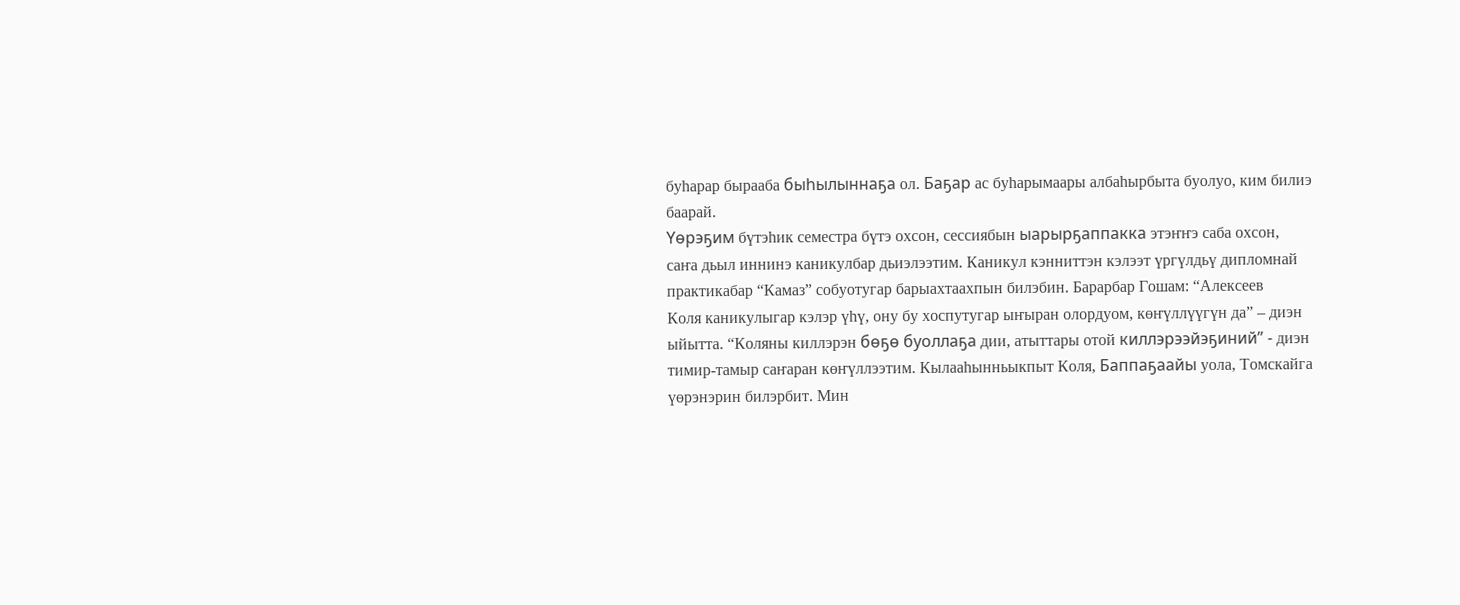буһарар бырааба быһылыннаҕа ол. Баҕар ас буһарымаары албаһырбыта буолуо, ким билиэ
баарай.
Үөрэҕим бүтэһик семестра бүтэ охсон, сессиябын ыарырҕаппакка этэҥҥэ саба охсон,
саҥа дьыл иннинэ каникулбар дьиэлээтим. Каникул кэнниттэн кэлээт үргүлдьү дипломнай
практикабар “Камаз” собуотугар барыахтаахпын билэбин. Барарбар Гошам: “Алексеев
Коля каникулыгар кэлэр үһү, ону бу хоспутугар ыҥыран олордуом, көҥүллүүгүн да” – диэн
ыйытта. “Коляны киллэрэн бөҕө буоллаҕа дии, атыттары отой киллэрээйэҕиний” - диэн
тимир-тамыр саҥаран көҥүллээтим. Кылааһынньыкпыт Коля, Баппаҕаайы уола, Томскайга
үөрэнэрин билэрбит. Мин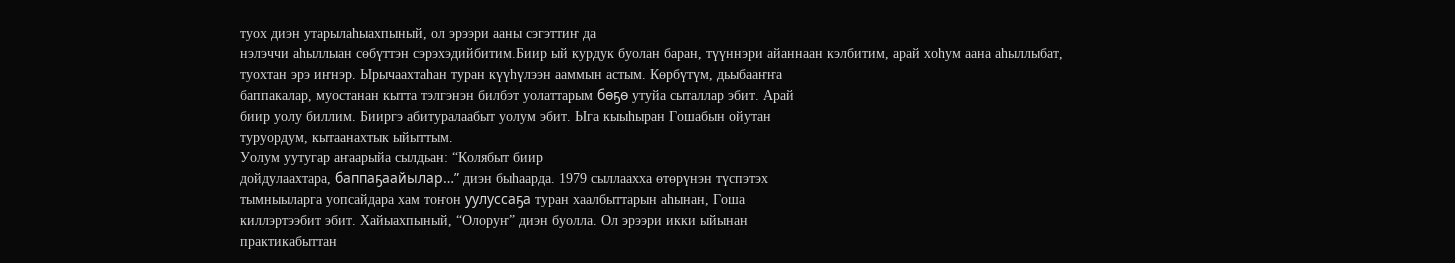туох диэн утарылаһыахпыный, ол эрээри ааны сэгэттиҥ да
нэлэччи аһыллыан сөбүттэн сэрэхэдийбитим.Биир ый курдук буолан баран, түүннэри айаннаан кэлбитим, арай хоһум аана аһыллыбат,
туохтан эрэ иҥнэр. Ырычаахтаһан туран күүһүлээн ааммын астым. Көрбүтүм, дьыбааҥҥа
баппакалар, муостанан кытта тэлгэнэн билбэт уолаттарым бөҕө утуйа сыталлар эбит. Арай
биир уолу биллим. Бииргэ абитуралаабыт уолум эбит. Ыга кыыһыран Гошабын ойутан
туруордум, кытаанахтык ыйыттым.
Уолум уутугар аҥаарыйа сылдьан: “Колябыт биир
дойдулаахтара, баппаҕаайылар…” диэн быһаарда. 1979 сыллаахха өтөрүнэн түспэтэх
тымныыларга уопсайдара хам тоҥон уулуссаҕа туран хаалбыттарын аһынан, Гоша
киллэртээбит эбит. Хайыахпыный, “Олоруҥ” диэн буолла. Ол эрээри икки ыйынан
практикабыттан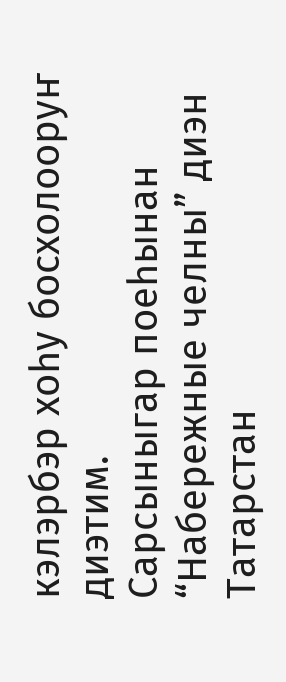кэлэрбэр хоһу босхолооруҥ диэтим.
Сарсыныгар поеһынан “Набережные челны” диэн Татарстан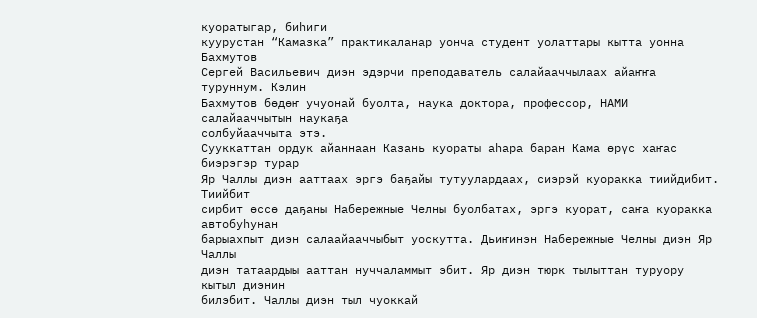куоратыгар, биһиги
куурустан “Камазка” практикаланар уонча студент уолаттары кытта уонна Бахмутов
Сергей Васильевич диэн эдэрчи преподаватель салайааччылаах айаҥҥа туруннум. Кэлин
Бахмутов бөдөҥ учуонай буолта, наука доктора, профессор, НАМИ салайааччытын наукаҕа
солбуйааччыта этэ.
Сууккаттан ордук айаннаан Казань куораты аһара баран Кама өрүс хаҥас биэрэгэр турар
Яр Чаллы диэн ааттаах эргэ баҕайы тутуулардаах, сиэрэй куоракка тиийдибит. Тиийбит
сирбит өссө даҕаны Набережные Челны буолбатах, эргэ куорат, саҥа куоракка автобуһунан
барыахпыт диэн салаайааччыбыт уоскутта. Дьиҥинэн Набережные Челны диэн Яр Чаллы
диэн татаардыы ааттан нуччаламмыт эбит. Яр диэн тюрк тылыттан туруору кытыл диэнин
билэбит. Чаллы диэн тыл чуоккай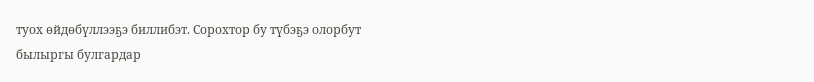туох өйдөбүллээҕэ биллибэт. Сорохтор бу түбэҕэ олорбут
былыргы булгардар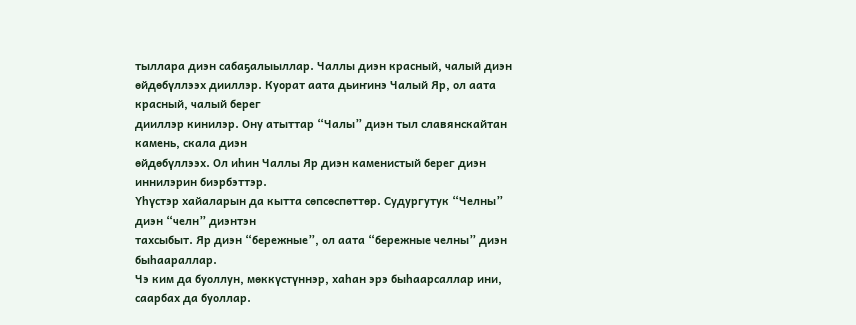тыллара диэн сабаҕалыыллар. Чаллы диэн красный, чалый диэн
өйдөбүллээх дииллэр. Куорат аата дьиҥинэ Чалый Яр, ол аата красный, чалый берег
дииллэр кинилэр. Ону атыттар “Чалы” диэн тыл славянскайтан камень, скала диэн
өйдөбүллээх. Ол иһин Чаллы Яр диэн каменистый берег диэн иннилэрин биэрбэттэр.
Үһүстэр хайаларын да кытта сөпсөспөттөр. Судургутук “Челны” диэн “челн” диэнтэн
тахсыбыт. Яр диэн “бережные”, ол аата “бережные челны” диэн быһаараллар.
Чэ ким да буоллун, мөккүстүннэр, хаһан эрэ быһаарсаллар ини, саарбах да буоллар.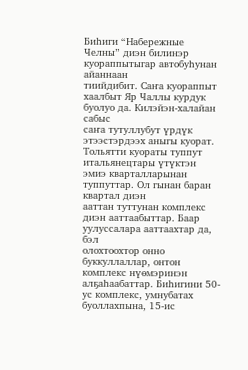Биһиги “Набережные Челны” диэн билинэр куораппытыгар автобуһунан айаннаан
тиийдибит. Саҥа куораппыт хаалбыт Яр Чаллы курдук буолуо да. Килэйэн-халайан сабыс
саҥа тутуллубут үрдүк этээстэрдээх аныгы куорат. Тольятти куораты туппут
итальянецтары үтүктэн эмиэ кварталларынан туппуттар. Ол гынан баран квартал диэн
ааттан туттунан комплекс диэн ааттаабыттар. Баар уулуссалара ааттаахтар да, бэл
олохтоохтор онно буккуллаллар, онтон комплекс нүөмэринэн алҕаһаабаттар. Биһигини 50-
ус комплекс, умнубатах буоллахпына, 15-ис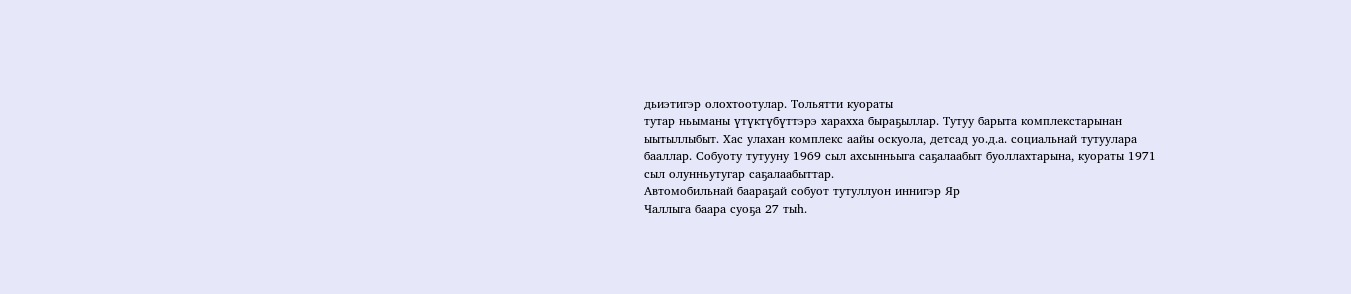дьиэтигэр олохтоотулар. Тольятти куораты
тутар ньыманы үтүктүбүттэрэ харахха быраҕыллар. Тутуу барыта комплекстарынан
ыытыллыбыт. Хас улахан комплекс аайы оскуола, детсад уо.д.а. социальнай тутуулара
бааллар. Собуоту тутууну 1969 сыл ахсынньыга саҕалаабыт буоллахтарына, куораты 1971
сыл олунньутугар саҕалаабыттар.
Автомобильнай баараҕай собуот тутуллуон иннигэр Яр
Чаллыга баара суоҕа 27 тыһ.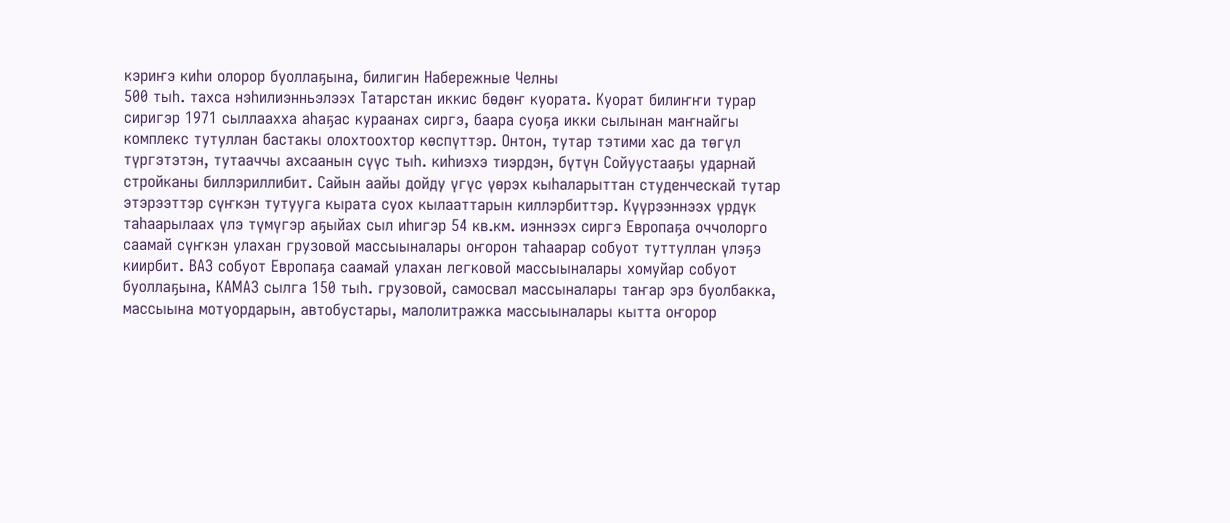кэриҥэ киһи олорор буоллаҕына, билигин Набережные Челны
500 тыһ. тахса нэһилиэнньэлээх Татарстан иккис бөдөҥ куората. Куорат билиҥҥи турар
сиригэр 1971 сыллаахха аһаҕас кураанах сиргэ, баара суоҕа икки сылынан маҥнайгы
комплекс тутуллан бастакы олохтоохтор көспүттэр. Онтон, тутар тэтими хас да төгүл
түргэтэтэн, тутааччы ахсаанын сүүс тыһ. киһиэхэ тиэрдэн, бүтүн Сойуустааҕы ударнай
стройканы биллэриллибит. Сайын аайы дойду үгүс үөрэх кыһаларыттан студенческай тутар
этэрээттэр сүҥкэн тутууга кырата суох кылааттарын киллэрбиттэр. Күүрээннээх үрдүк
таһаарылаах үлэ түмүгэр аҕыйах сыл иһигэр 54 кв.км. иэннээх сиргэ Европаҕа оччолорго
саамай сүҥкэн улахан грузовой массыыналары оҥорон таһаарар собуот туттуллан үлэҕэ
киирбит. ВАЗ собуот Европаҕа саамай улахан легковой массыыналары хомуйар собуот
буоллаҕына, КАМАЗ сылга 150 тыһ. грузовой, самосвал массыналары таҥар эрэ буолбакка,
массыына мотуордарын, автобустары, малолитражка массыыналары кытта оҥорор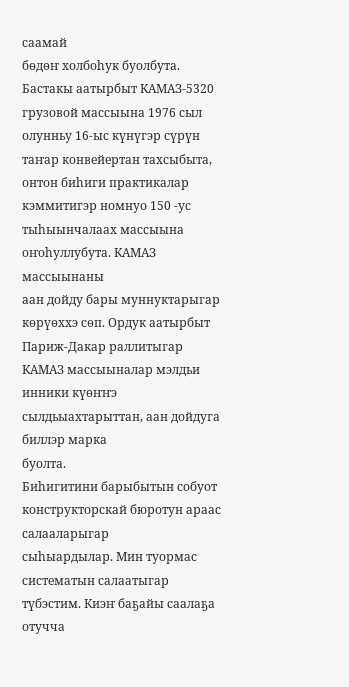саамай
бөдөҥ холбоһук буолбута. Бастакы аатырбыт КАМАЗ-5320 грузовой массыына 1976 сыл
олунньу 16-ыс күнүгэр сүрүн таҥар конвейертан тахсыбыта, онтон биһиги практикалар
кэммитигэр номнуо 150 -ус тыһыынчалаах массыына оҥоһуллубута. КАМАЗ массыынаны
аан дойду бары муннуктарыгар көрүөххэ сөп. Ордук аатырбыт Париж-Дакар раллитыгар КАМАЗ массыыналар мэлдьи инники күөҥҥэ сылдьыахтарыттан, аан дойдуга биллэр марка
буолта.
Биһигитини барыбытын собуот конструкторскай бюротун араас салааларыгар
сыһыардылар. Мин туормас систематын салаатыгар түбэстим. Киэҥ баҕайы саалаҕа отучча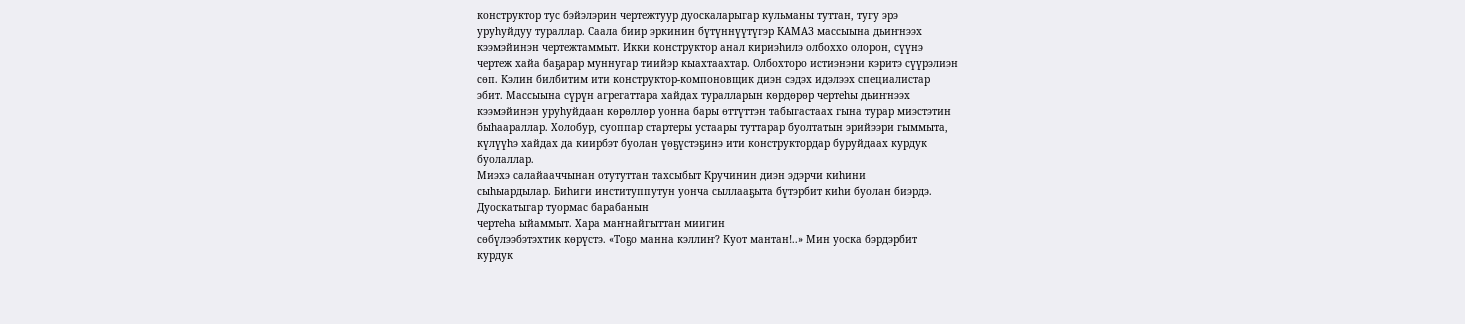конструктор тус бэйэлэрин чертежтуур дуоскаларыгар кульманы туттан, тугу эрэ
уруһуйдуу тураллар. Саала биир эркинин бүтүннүүтүгэр КАМАЗ массыына дьиҥнээх
кээмэйинэн чертежтаммыт. Икки конструктор анал кириэһилэ олбоххо олорон, сүүнэ
чертеж хайа баҕарар муннугар тиийэр кыахтаахтар. Олбохторо истиэнэни кэритэ сүүрэлиэн
сөп. Кэлин билбитим ити конструктор-компоновщик диэн сэдэх идэлээх специалистар
эбит. Массыына сүрүн агрегаттара хайдах туралларын көрдөрөр чертеһы дьиҥнээх
кээмэйинэн уруһуйдаан көрөллөр уонна бары өттүттэн табыгастаах гына турар миэстэтин
быһаараллар. Холобур, суоппар стартеры устаары туттарар буолтатын эрийээри гыммыта,
күлүүһэ хайдах да киирбэт буолан үөҕүстэҕинэ ити конструктордар буруйдаах курдук
буолаллар.
Миэхэ салайааччынан отутуттан тахсыбыт Кручинин диэн эдэрчи киһини
сыһыардылар. Биһиги институппутун уонча сыллааҕыта бүтэрбит киһи буолан биэрдэ.
Дуоскатыгар туормас барабанын
чертеһа ыйаммыт. Хара маҥнайгыттан миигин
сөбүлээбэтэхтик көрүстэ. «Тоҕо манна кэллиҥ? Куот мантан!..» Мин уоска бэрдэрбит
курдук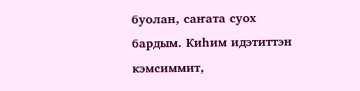буолан, саҥата суох бардым. Киһим идэтиттэн кэмсиммит,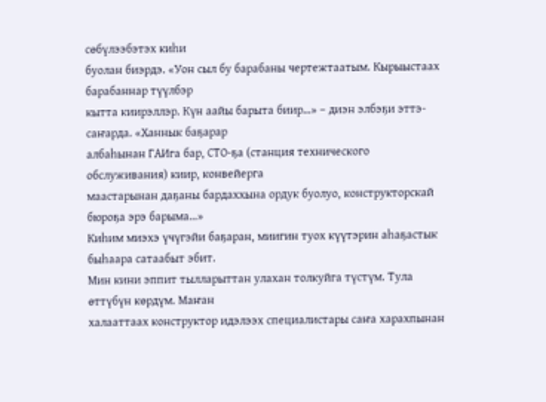сөбүлээбэтэх киһи
буолан биэрдэ. «Уон сыл бу барабаны чертежтаатым. Кырыыстаах барабаннар түүлбэр
кытта киирэллэр. Күн аайы барыта биир…» – диэн элбэҕи эттэ-саҥарда. «Ханнык баҕарар
албаһынан ГАИга бар, СТО-ҕа (станция технического обслуживания) киир, конвейерга
маастарынан даҕаны бардаххына ордук буолуо, конструкторскай бюроҕа эрэ барыма…»
Киһим миэхэ үчүгэйи баҕаран, миигин туох күүтэрин аһаҕастык быһаара сатаабыт эбит.
Мин кини эппит тылларыттан улахан толкуйга түстүм. Тула өттүбүн көрдүм. Маҥан
халааттаах конструктор идэлээх специалистары саҥа харахпынан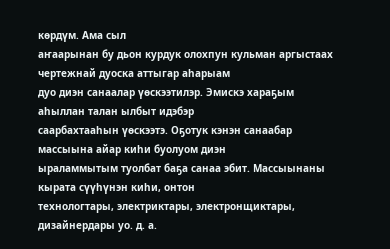көрдүм. Ама сыл
аҥаарынан бу дьон курдук олохпун кульман аргыстаах чертежнай дуоска аттыгар аһарыам
дуо диэн санаалар үөскээтилэр. Эмискэ хараҕым аһыллан талан ылбыт идэбэр
саарбахтааһын үөскээтэ. Оҕотук кэнэн санаабар массыына айар киһи буолуом диэн
ыраламмытым туолбат баҕа санаа эбит. Массыынаны кырата сүүһүнэн киһи, онтон
технологтары, электриктары, электронщиктары, дизайнердары уо. д. а.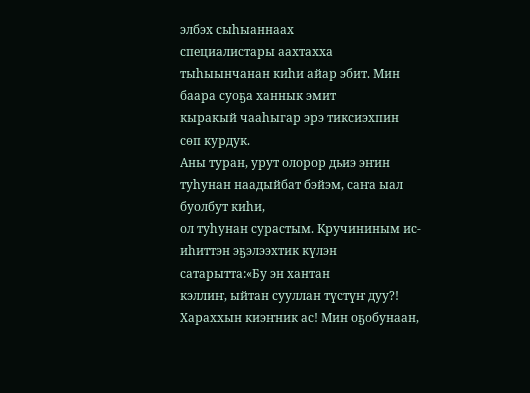элбэх сыһыаннаах
специалистары аахтахха тыһыынчанан киһи айар эбит. Мин баара суоҕа ханнык эмит
кыракый чааһыгар эрэ тиксиэхпин сөп курдук.
Аны туран, урут олорор дьиэ эҥин туһунан наадыйбат бэйэм, саҥа ыал буолбут киһи,
ол туһунан сурастым. Кручининым ис-иһиттэн эҕэлээхтик күлэн сатарытта:«Бу эн хантан
кэллиҥ, ыйтан сууллан түстүҥ дуу?! Хараххын киэҥник ас! Мин оҕобунаан,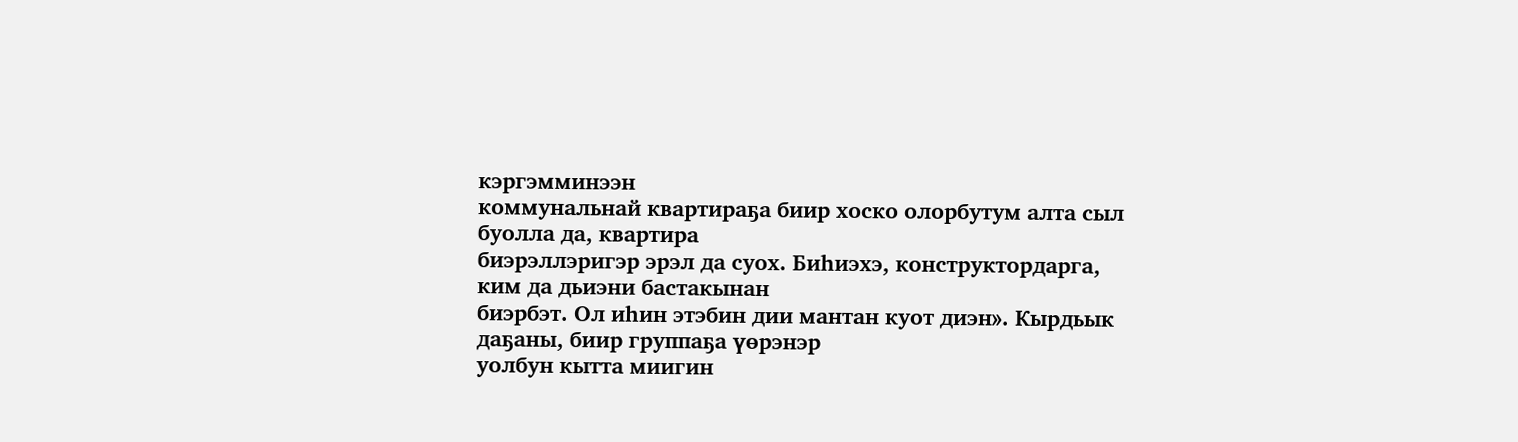кэргэмминээн
коммунальнай квартираҕа биир хоско олорбутум алта сыл буолла да, квартира
биэрэллэригэр эрэл да суох. Биһиэхэ, конструктордарга, ким да дьиэни бастакынан
биэрбэт. Ол иһин этэбин дии мантан куот диэн». Кырдьык даҕаны, биир группаҕа үөрэнэр
уолбун кытта миигин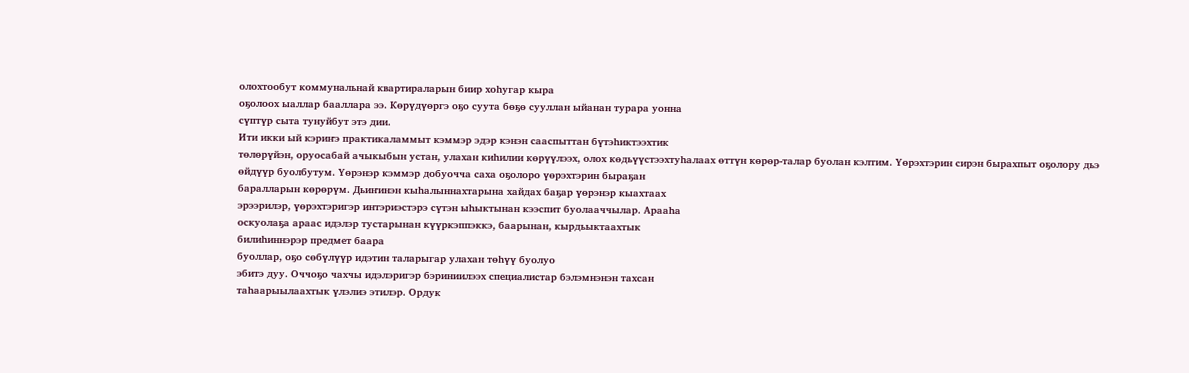олохтообут коммунальнай квартираларын биир хоһугар кыра
оҕолоох ыаллар бааллара ээ. Көрүдүөргэ оҕо суута бөҕө сууллан ыйанан турара уонна
сүптүр сыта тунуйбут этэ дии.
Ити икки ый кэриҥэ практикаламмыт кэммэр эдэр кэнэн сааспыттан бүтэһиктээхтик
төлөрүйэн, оруосабай ачыкыбын устан, улахан киһилии көрүүлээх, олох көдьүүстээхтуһалаах өттүн көрөр-талар буолан кэлтим. Үөрэхтэрин сирэн бырахпыт оҕолору дьэ
өйдүүр буолбутум. Үөрэнэр кэммэр добуочча саха оҕолоро үөрэхтэрин быраҕан
баралларын көрөрүм. Дьиҥинэн кыһалыннахтарына хайдах баҕар үөрэнэр кыахтаах
эрээрилэр, үөрэхтэригэр интэриэстэрэ сүтэн ыһыктынан кээспит буолааччылар. Арааһа
оскуолаҕа араас идэлэр тустарынан күүркэппэккэ, баарынан, кырдьыктаахтык
билиһиннэрэр предмет баара
буоллар, оҕо сөбүлүүр идэтин таларыгар улахан төһүү буолуо
эбитэ дуу. Оччоҕо чахчы идэлэригэр бэриниилээх специалистар бэлэмнэнэн тахсан
таһаарыылаахтык үлэлиэ этилэр. Ордук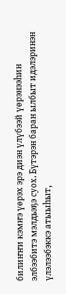билиҥҥи кэмҥэ үөрэх эрэ диэн үлүбээй үөрэнээһин
элбээбитэ мэлдьэҕэ суох. Бүтэрэн баран ылбыт идэлэринэн үлэлээбэккэ атыыһыт,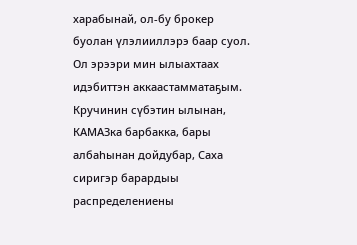харабынай, ол-бу брокер буолан үлэлииллэрэ баар суол. Ол эрээри мин ылыахтаах идэбиттэн аккаастамматаҕым. Кручинин сүбэтин ылынан,
КАМАЗка барбакка, бары албаһынан дойдубар, Саха сиригэр барардыы распределениены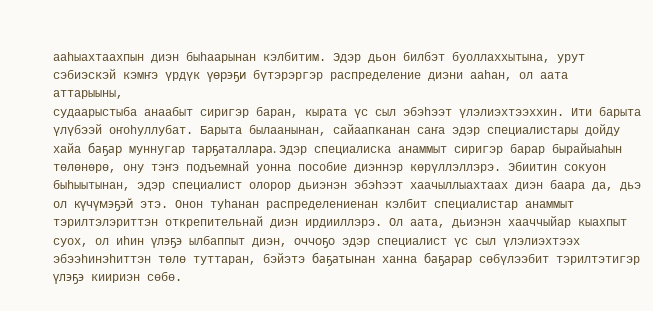ааһыахтаахпын диэн быһаарынан кэлбитим. Эдэр дьон билбэт буоллаххытына, урут
сэбиэскэй кэмҥэ үрдүк үөрэҕи бүтэрэргэр распределение диэни ааһан, ол аата аттарыыны,
судаарыстыба анаабыт сиригэр баран, кырата үс сыл эбэһээт үлэлиэхтээххин. Ити барыта
үлүбээй оҥоһуллубат. Барыта былаанынан, сайаапканан саҥа эдэр специалистары дойду
хайа баҕар муннугар тарҕаталлара. Эдэр специалиска анаммыт сиригэр барар бырайыаһын
төлөнөрө, ону тэҥэ подъемнай уонна пособие диэннэр көрүллэллэрэ. Эбиитин сокуон
быһыытынан, эдэр специалист олорор дьиэнэн эбэһээт хаачыллыахтаах диэн баара да, дьэ
ол күчүмэҕэй этэ. Онон туһанан распределениенан кэлбит специалистар анаммыт
тэрилтэлэриттэн открепительнай диэн ирдииллэрэ. Ол аата, дьиэнэн хааччыйар кыахпыт
суох, ол иһин үлэҕэ ылбаппыт диэн, оччоҕо эдэр специалист үс сыл үлэлиэхтээх
эбээһинэһиттэн төлө туттаран, бэйэтэ баҕатынан ханна баҕарар сөбүлээбит тэрилтэтигэр
үлэҕэ киириэн сөбө.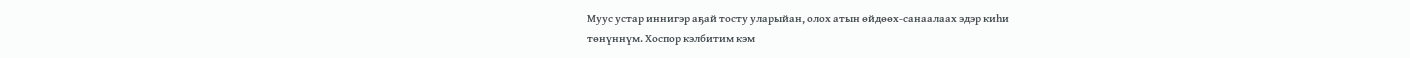Муус устар иннигэр аҕай тосту уларыйан, олох атын өйдөөх-санаалаах эдэр киһи
төнүннүм. Хоспор кэлбитим кэм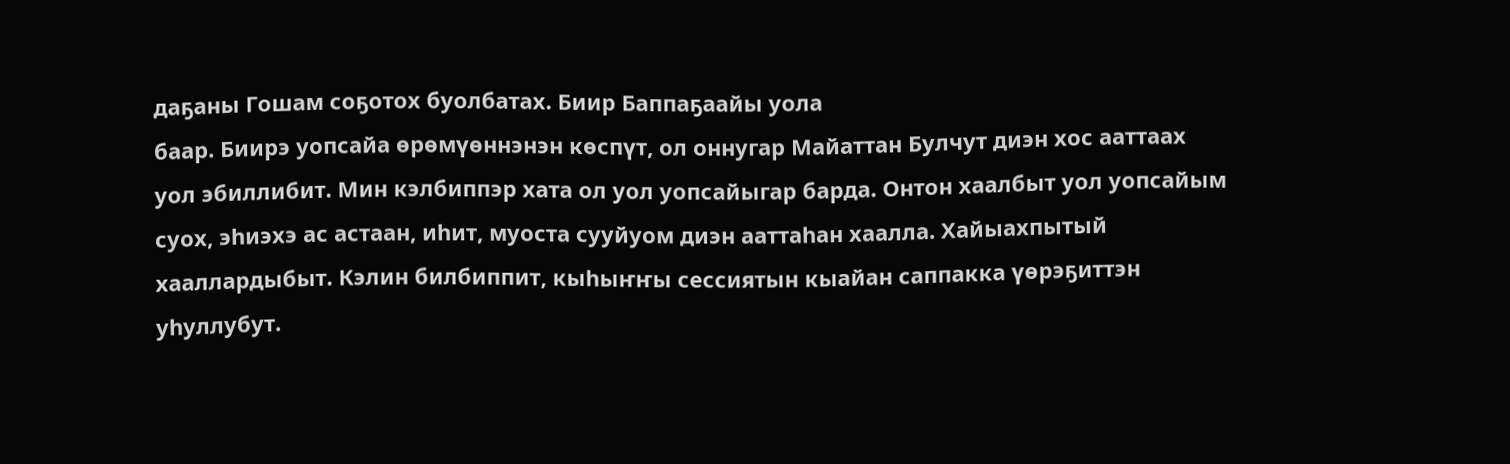даҕаны Гошам соҕотох буолбатах. Биир Баппаҕаайы уола
баар. Биирэ уопсайа өрөмүөннэнэн көспүт, ол оннугар Майаттан Булчут диэн хос ааттаах
уол эбиллибит. Мин кэлбиппэр хата ол уол уопсайыгар барда. Онтон хаалбыт уол уопсайым
суох, эһиэхэ ас астаан, иһит, муоста сууйуом диэн ааттаһан хаалла. Хайыахпытый
хааллардыбыт. Кэлин билбиппит, кыһыҥҥы сессиятын кыайан саппакка үөрэҕиттэн
уһуллубут.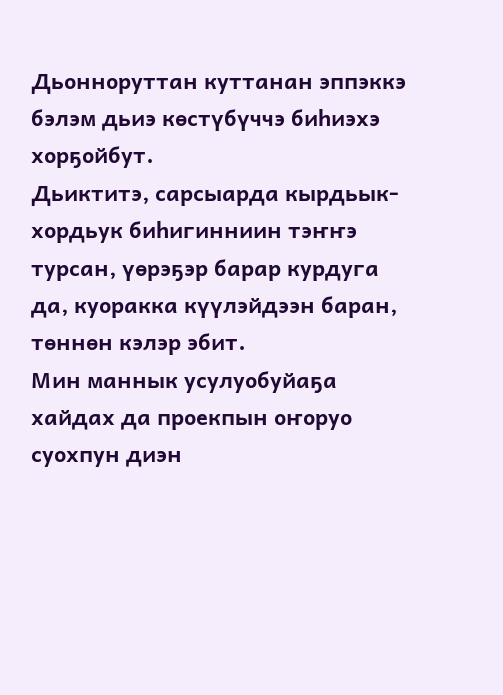Дьонноруттан куттанан эппэккэ бэлэм дьиэ көстүбүччэ биһиэхэ хорҕойбут.
Дьиктитэ, сарсыарда кырдьык-хордьук биһигинниин тэҥҥэ турсан, үөрэҕэр барар курдуга
да, куоракка күүлэйдээн баран, төннөн кэлэр эбит.
Мин маннык усулуобуйаҕа хайдах да проекпын оҥоруо суохпун диэн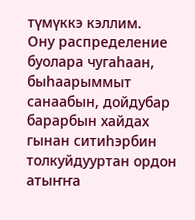түмүккэ кэллим.
Ону распределение буолара чугаһаан, быһаарыммыт санаабын, дойдубар барарбын хайдах
гынан ситиһэрбин толкуйдууртан ордон атыҥҥа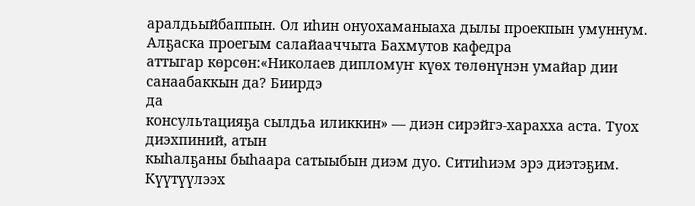аралдьыйбаппын. Ол иһин онуохаманыаха дылы проекпын умуннум. Алҕаска проегым салайааччыта Бахмутов кафедра
аттыгар көрсөн:«Николаев дипломуҥ күөх төлөнүнэн умайар дии санаабаккын да? Биирдэ
да
консультацияҕа сылдьа иликкин» — диэн сирэйгэ-харахха аста. Туох диэхпиний, атын
кыһалҕаны быһаара сатыыбын диэм дуо. Ситиһиэм эрэ диэтэҕим.
Күүтүүлээх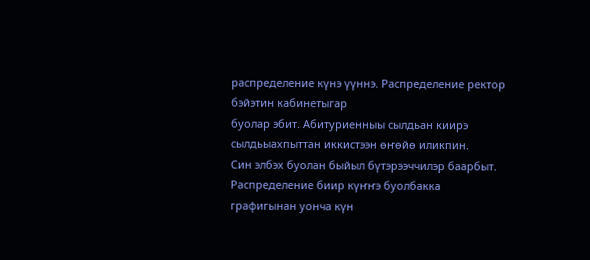распределение күнэ үүннэ. Распределение ректор бэйэтин кабинетыгар
буолар эбит. Абитуриенныы сылдьан киирэ сылдьыахпыттан иккистээн өҥөйө иликпин.
Син элбэх буолан быйыл бүтэрээччилэр баарбыт. Распределение биир күҥҥэ буолбакка
графигынан уонча күн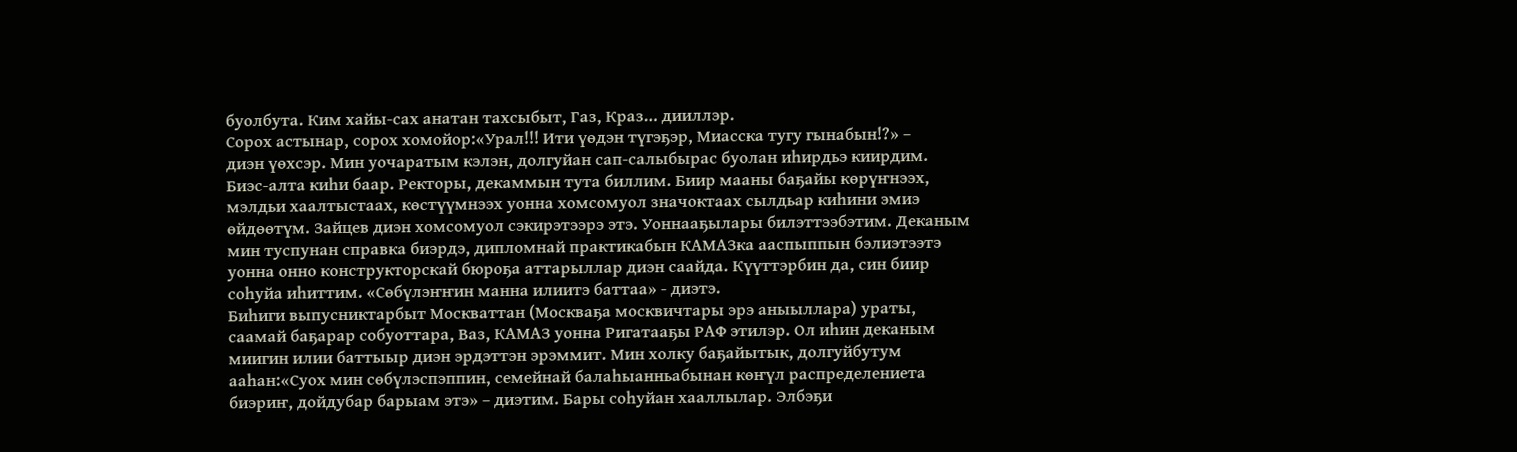буолбута. Ким хайы-сах анатан тахсыбыт, Газ, Краз… дииллэр.
Сорох астынар, сорох хомойор:«Урал!!! Ити үөдэн түгэҕэр, Миасска тугу гынабын!?» –
диэн үөхсэр. Мин уочаратым кэлэн, долгуйан сап-салыбырас буолан иһирдьэ киирдим.
Биэс-алта киһи баар. Ректоры, декаммын тута биллим. Биир мааны баҕайы көрүҥнээх,
мэлдьи хаалтыстаах, көстүүмнээх уонна хомсомуол значоктаах сылдьар киһини эмиэ
өйдөөтүм. Зайцев диэн хомсомуол сэкирэтээрэ этэ. Уоннааҕылары билэттээбэтим. Деканым
мин туспунан справка биэрдэ, дипломнай практикабын КАМАЗка ааспыппын бэлиэтээтэ
уонна онно конструкторскай бюроҕа аттарыллар диэн саайда. Күүттэрбин да, син биир
соһуйа иһиттим. «Сөбүлэҥҥин манна илиитэ баттаа» - диэтэ.
Биһиги выпусниктарбыт Москваттан (Москваҕа москвичтары эрэ аныыллара) ураты,
саамай баҕарар собуоттара, Ваз, КАМАЗ уонна Ригатааҕы РАФ этилэр. Ол иһин деканым
миигин илии баттыыр диэн эрдэттэн эрэммит. Мин холку баҕайытык, долгуйбутум
ааһан:«Суох мин сөбүлэспэппин, семейнай балаһыанньабынан көҥүл распределениета
биэриҥ, дойдубар барыам этэ» – диэтим. Бары соһуйан хааллылар. Элбэҕи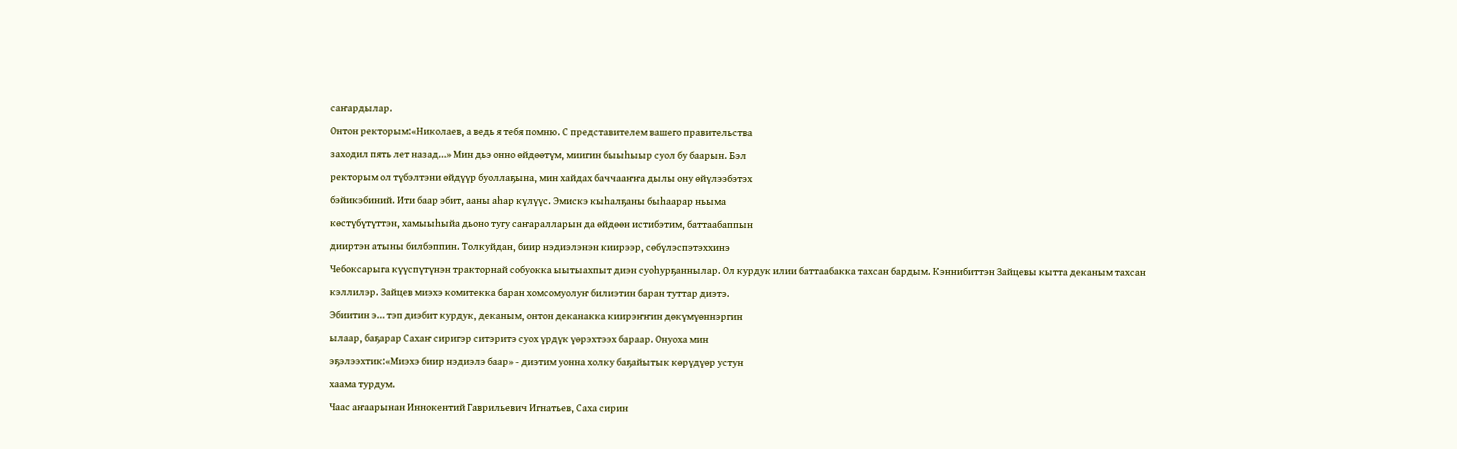саҥардылар.
Онтон ректорым:«Николаев, а ведь я тебя помню. С представителем вашего правительства
заходил пять лет назад…» Мин дьэ онно өйдөөтүм, миигин быыһыыр суол бу баарын. Бэл
ректорым ол түбэлтэни өйдүүр буоллаҕына, мин хайдах баччааҥҥа дылы ону өйүлээбэтэх
бэйикэбиний. Ити баар эбит, ааны аһар күлүүс. Эмискэ кыһалҕаны быһаарар ньыма
көстүбүтүттэн, хамыыһыйа дьоно тугу саҥаралларын да өйдөөн истибэтим, баттаабаппын
дииртэн атыны билбэппин. Толкуйдан, биир нэдиэлэнэн киирээр, сөбүлэспэтэххинэ
Чебоксарыга күүспүтүнэн тракторнай собуокка ыытыахпыт диэн суоһурҕаннылар. Ол курдук илии баттаабакка тахсан бардым. Кэннибиттэн Зайцевы кытта деканым тахсан
кэллилэр. Зайцев миэхэ комитекка баран хомсомуолуҥ билиэтин баран туттар диэтэ.
Эбиитин э… тэп диэбит курдук, деканым, онтон деканакка киирэҥҥин дөкүмүөннэргин
ылаар, баҕарар Сахаҥ сиригэр ситэритэ суох үрдүк үөрэхтээх бараар. Онуоха мин
эҕэлээхтик:«Миэхэ биир нэдиэлэ баар» - диэтим уонна холку баҕайытык көрүдүөр устун
хаама турдум.
Чаас аҥаарынан Иннокентий Гаврильевич Игнатьев, Саха сирин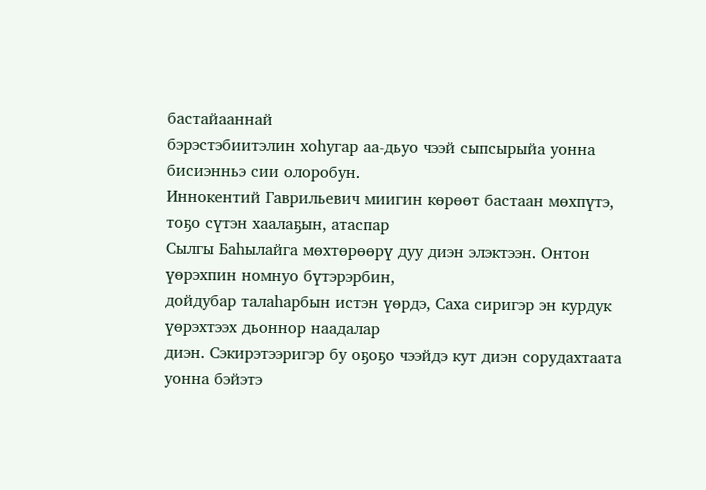бастайааннай
бэрэстэбиитэлин хоһугар аа-дьуо чээй сыпсырыйа уонна бисиэнньэ сии олоробун.
Иннокентий Гаврильевич миигин көрөөт бастаан мөхпүтэ, тоҕо сүтэн хаалаҕын, атаспар
Сылгы Баһылайга мөхтөрөөрү дуу диэн элэктээн. Онтон үөрэхпин номнуо бүтэрэрбин,
дойдубар талаһарбын истэн үөрдэ, Саха сиригэр эн курдук үөрэхтээх дьоннор наадалар
диэн. Сэкирэтээригэр бу оҕоҕо чээйдэ кут диэн сорудахтаата уонна бэйэтэ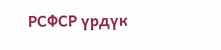РСФСР үрдүк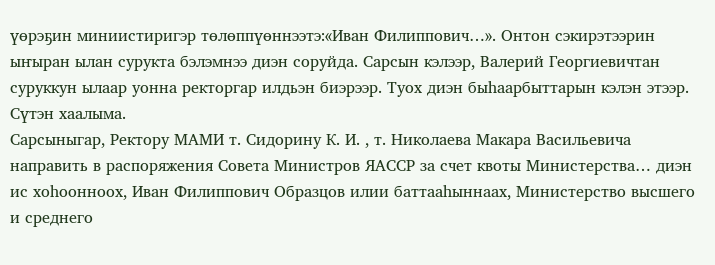үөрэҕин миниистиригэр төлөппүөннээтэ:«Иван Филиппович…». Онтон сэкирэтээрин
ыҥыран ылан сурукта бэлэмнээ диэн соруйда. Сарсын кэлээр, Валерий Георгиевичтан
суруккун ылаар уонна ректоргар илдьэн биэрээр. Туох диэн быһаарбыттарын кэлэн этээр.
Сүтэн хаалыма.
Сарсыныгар, Ректору МАМИ т. Сидорину К. И. , т. Николаева Макара Васильевича
направить в распоряжения Совета Министров ЯАССР за счет квоты Министерства… диэн
ис хоһоонноох, Иван Филиппович Образцов илии баттааһыннаах, Министерство высшего
и среднего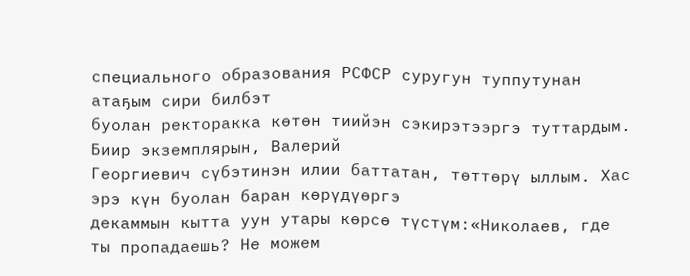специального образования РСФСР суругун туппутунан атаҕым сири билбэт
буолан ректоракка көтөн тиийэн сэкирэтээргэ туттардым. Биир экземплярын, Валерий
Георгиевич сүбэтинэн илии баттатан, төттөрү ыллым. Хас эрэ күн буолан баран көрүдүөргэ
декаммын кытта уун утары көрсө түстүм:«Николаев, где ты пропадаешь? Не можем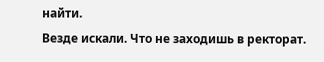найти.
Везде искали. Что не заходишь в ректорат.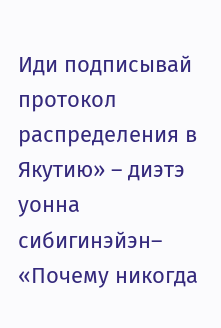Иди подписывай протокол распределения в
Якутию» – диэтэ уонна сибигинэйэн– «Почему никогда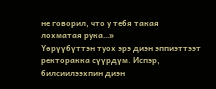не говорил, что у тебя такая
лохматая рука…»
Үөрүүбүттэн туох эрэ диэн эппиэттээт ректоракка сүүрдүм. Испэр, билсиилээхпин диэн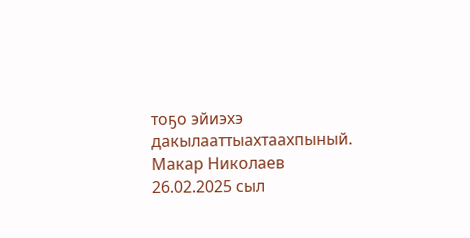тоҕо эйиэхэ дакылааттыахтаахпыный.
Макар Николаев
26.02.2025 сыл